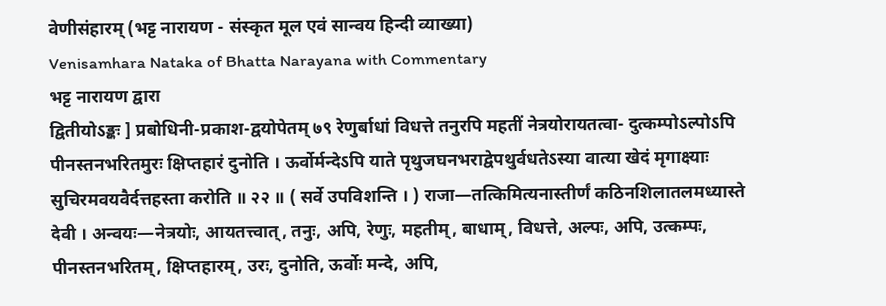वेणीसंहारम् (भट्ट नारायण - संस्कृत मूल एवं सान्वय हिन्दी व्याख्या)
Venisamhara Nataka of Bhatta Narayana with Commentary
भट्ट नारायण द्वारा
द्वितीयोऽङ्कः ] प्रबोधिनी-प्रकाश-द्वयोपेतम् ७९ रेणुर्बाधां विधत्ते तनुरपि महतीं नेत्रयोरायतत्वा- दुत्कम्पोऽल्पोऽपि पीनस्तनभरितमुरः क्षिप्तहारं दुनोति । ऊर्वोर्मन्देऽपि याते पृथुजघनभराद्वेपथुर्वधतेऽस्या वात्या खेदं मृगाक्ष्याः सुचिरमवयवैर्दत्तहस्ता करोति ॥ २२ ॥ ( सर्वे उपविशन्ति । ) राजा—तत्किमित्यनास्तीर्णं कठिनशिलातलमध्यास्ते देवी । अन्वयः—नेत्रयोः, आयतत्त्वात्, तनुः, अपि, रेणुः, महतीम्, बाधाम्, विधत्ते, अल्पः, अपि, उत्कम्पः, पीनस्तनभरितम्, क्षिप्तहारम्, उरः, दुनोति, ऊर्वोः मन्दे, अपि,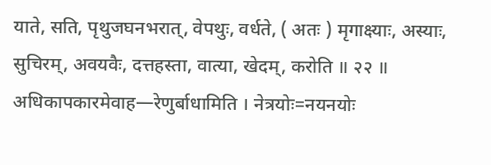याते, सति, पृथुजघनभरात्, वेपथुः, वर्धते, ( अतः ) मृगाक्ष्याः, अस्याः, सुचिरम्, अवयवैः, दत्तहस्ता, वात्या, खेदम्, करोति ॥ २२ ॥ अधिकापकारमेवाह—रेणुर्बाधामिति । नेत्रयोः=नयनयोः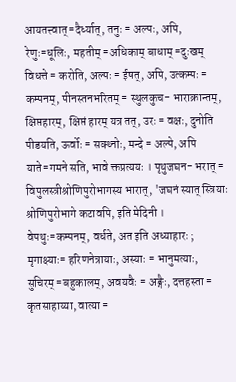आयतत्त्वात्=दैर्ध्यात्, तनुः = अल्पः, अपि, रेणुः=धूलिः, महतीम्=अधिकाम् बाधाम्=दुःखम् विधत्ते = करोति, अल्पः = ईषत्, अपि, उत्कम्पः = कम्पनम्, पीनस्तनभरितम् = स्थुलकुच- भाराक्रान्तम्, क्षिप्तहारम्, क्षिप्तं हारम् यत्र तत्, उरः = वक्षः, दुनोति पीडयति, ऊर्वोः = सक्थ्नोः, मन्दे = अल्पे, अपि याते=गमने सति, भावे क्तप्रत्ययः । पृथुजघन- भरात् = विपुलस्त्रीश्रोणिपुरोभागस्य भारात्, 'जघनं स्यात् स्त्रियाः श्रोणिपुरोभागे कटावपि, इति मेदिनी । वेपथुः=कम्पनम्, वर्धते, अत इति अध्याहारः ; मृगाक्ष्याः= हरिणनेत्रायाः, अस्याः = भानुमत्याः, सुचिरम्=बहुकालम्, अवयवैः = अङ्गैः, दत्तहस्ता = कृतसाहाय्या, वात्या =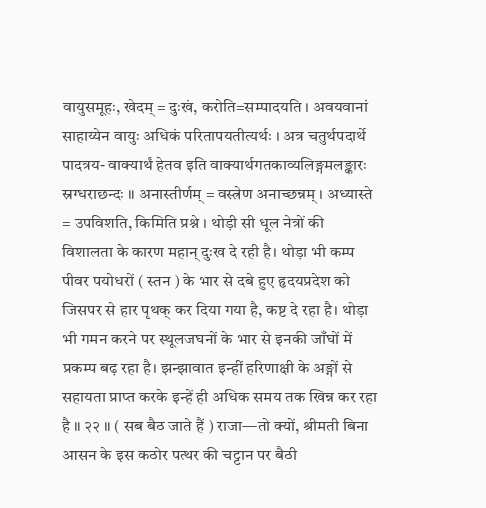वायुसमूहः, खेदम् = दुःखं, करोति=सम्पादयति । अवयवानां साहाय्येन वायुः अधिकं परितापयतीत्यर्थः । अत्र चतुर्थपदार्थे पादत्रय- वाक्यार्थं हेतव इति वाक्यार्थगतकाव्यलिङ्गमलङ्कारः स्रग्धराछन्दः ॥ अनास्तीर्णम् = वस्त्रेण अनाच्छन्नम् । अध्यास्ते = उपविशति, किमिति प्रश्ने । थोड़ी सी धूल नेत्रों की विशालता के कारण महान् दुःख दे रही है। थोड़ा भी कम्प पीवर पयोधरों ( स्तन ) के भार से दबे हुए हृदयप्रदेश को जिसपर से हार पृथक् कर दिया गया है, कष्ट दे रहा है। थोड़ा भी गमन करने पर स्थूलजघनों के भार से इनकी जाँघों में प्रकम्प बढ़ रहा है। झन्झावात इन्हीं हरिणाक्षी के अङ्गों से सहायता प्राप्त करके इन्हें ही अधिक समय तक खिन्न कर रहा है ॥ २२ ॥ ( सब बैठ जाते हैं ) राजा—तो क्यों, श्रीमती बिना आसन के इस कठोर पत्थर की चट्टान पर बैठी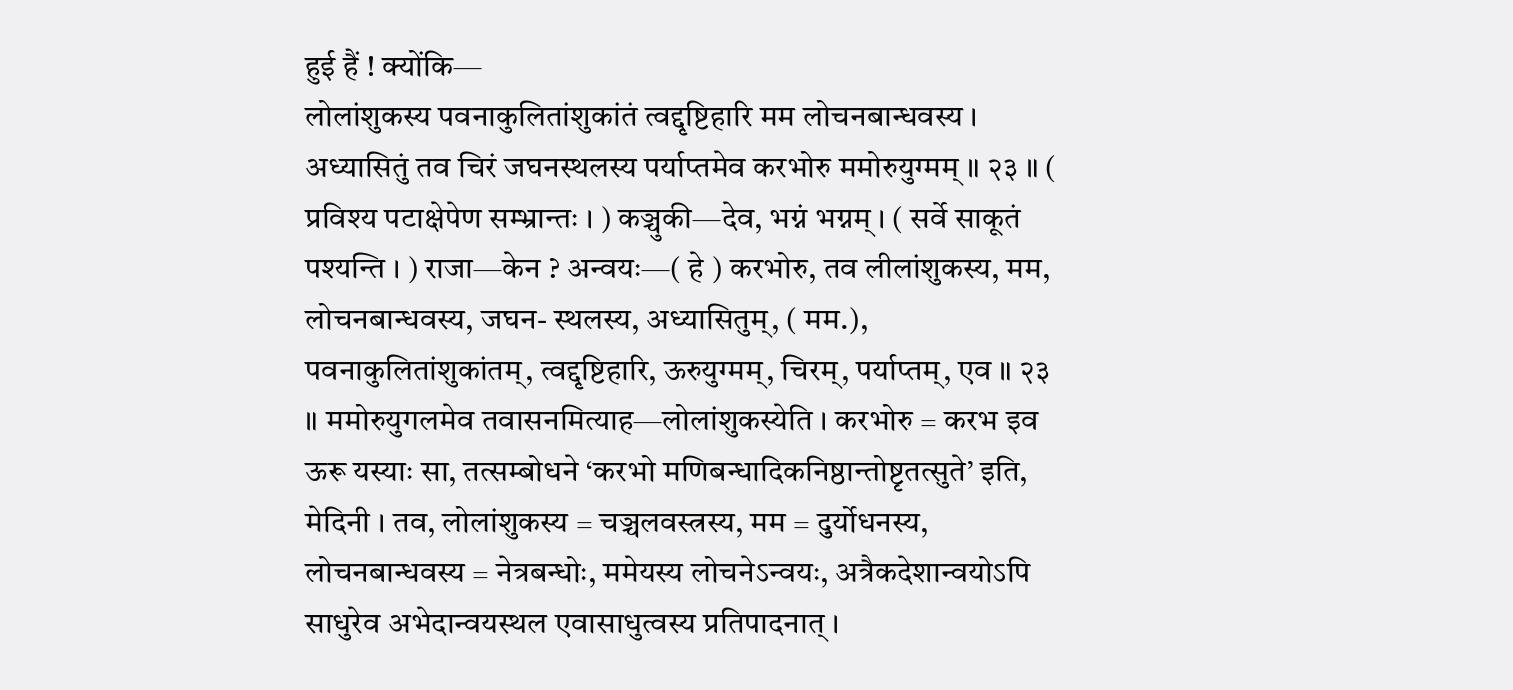हुई हैं ! क्योंकि—
लोलांशुकस्य पवनाकुलितांशुकांतं त्वद्दृष्टिहारि मम लोचनबान्धवस्य । अध्यासितुं तव चिरं जघनस्थलस्य पर्याप्तमेव करभोरु ममोरुयुग्मम् ॥ २३ ॥ ( प्रविश्य पटाक्षेपेण सम्भ्रान्तः । ) कञ्चुकी—देव, भग्नं भग्नम् । ( सर्वे साकूतं पश्यन्ति । ) राजा—केन ? अन्वयः—( हे ) करभोरु, तव लीलांशुकस्य, मम, लोचनबान्धवस्य, जघन- स्थलस्य, अध्यासितुम्, ( मम.), पवनाकुलितांशुकांतम्, त्वद्दृष्टिहारि, ऊरुयुग्मम्, चिरम्, पर्याप्तम्, एव ॥ २३ ॥ ममोरुयुगलमेव तवासनमित्याह—लोलांशुकस्येति । करभोरु = करभ इव ऊरू यस्याः सा, तत्सम्बोधने ‘करभो मणिबन्धादिकनिष्ठान्तोष्टृतत्सुते’ इति, मेदिनी । तव, लोलांशुकस्य = चञ्चलवस्त्रस्य, मम = दुर्योधनस्य, लोचनबान्धवस्य = नेत्रबन्धोः, ममेयस्य लोचनेऽन्वयः, अत्रैकदेशान्वयोऽपि साधुरेव अभेदान्वयस्थल एवासाधुत्वस्य प्रतिपादनात् ।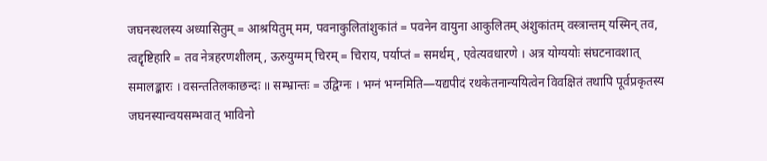जघनस्थलस्य अध्यासितुम् = आश्रयितुम् मम, पवनाकुलितांशुकांतं = पवनेन वायुना आकुलितम् अंशुकांतम् वस्त्रान्तम् यस्मिन् तव, त्वद्दृष्टिहारि = तव नेत्रहरणशीलम्, ऊरुयुग्मम् चिरम् = चिराय, पर्याप्तं = समर्थम्, एवेत्यवधारणे । अत्र योग्ययोः संघटनावशात् समालङ्कारः । वसन्ततिलकाछन्दः ॥ सम्भ्रान्तः = उद्विग्नः । भग्नं भग्नमिति—यद्यपीदं रथकेतनान्ययित्वेन विवक्षितं तथापि पूर्वप्रकृतस्य जघनस्यान्वयसम्भवात् भाविनो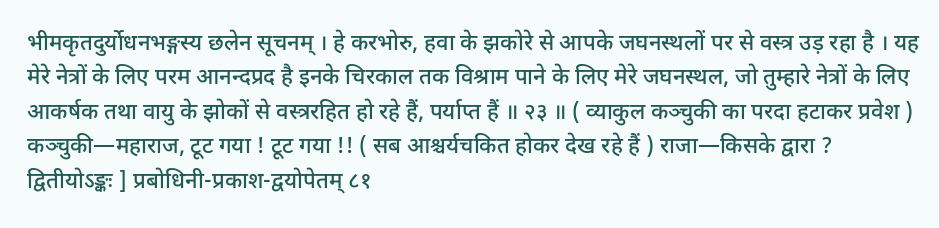भीमकृतदुर्योधनभङ्गस्य छलेन सूचनम् । हे करभोरु, हवा के झकोरे से आपके जघनस्थलों पर से वस्त्र उड़ रहा है । यह मेरे नेत्रों के लिए परम आनन्दप्रद है इनके चिरकाल तक विश्राम पाने के लिए मेरे जघनस्थल, जो तुम्हारे नेत्रों के लिए आकर्षक तथा वायु के झोकों से वस्त्ररहित हो रहे हैं, पर्याप्त हैं ॥ २३ ॥ ( व्याकुल कञ्चुकी का परदा हटाकर प्रवेश ) कञ्चुकी—महाराज, टूट गया ! टूट गया !! ( सब आश्चर्यचकित होकर देख रहे हैं ) राजा—किसके द्वारा ?
द्वितीयोऽङ्कः ] प्रबोधिनी-प्रकाश-द्वयोपेतम् ८१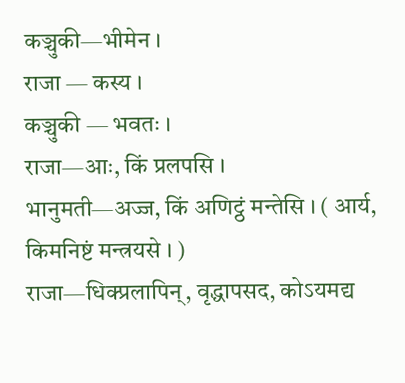कञ्चुकी—भीमेन ।
राजा — कस्य ।
कञ्चुकी — भवतः ।
राजा—आः, किं प्रलपसि ।
भानुमती—अज्ज, किं अणिट्ठं मन्तेसि । ( आर्य, किमनिष्टं मन्त्रयसे । )
राजा—धिक्प्रलापिन्, वृद्धापसद, कोऽयमद्य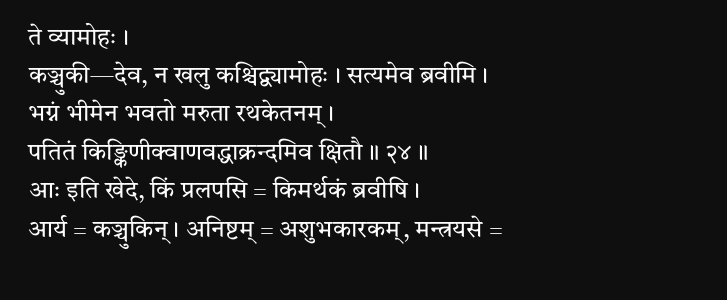ते व्यामोहः ।
कञ्चुकी—देव, न खलु कश्चिद्व्यामोहः । सत्यमेव ब्रवीमि ।
भग्नं भीमेन भवतो मरुता रथकेतनम् ।
पतितं किङ्किणीक्वाणवद्धाक्रन्दमिव क्षितौ ॥ २४ ॥
आः इति खेदे, किं प्रलपसि = किमर्थकं ब्रवीषि ।
आर्य = कञ्चुकिन् । अनिष्टम् = अशुभकारकम्, मन्त्रयसे =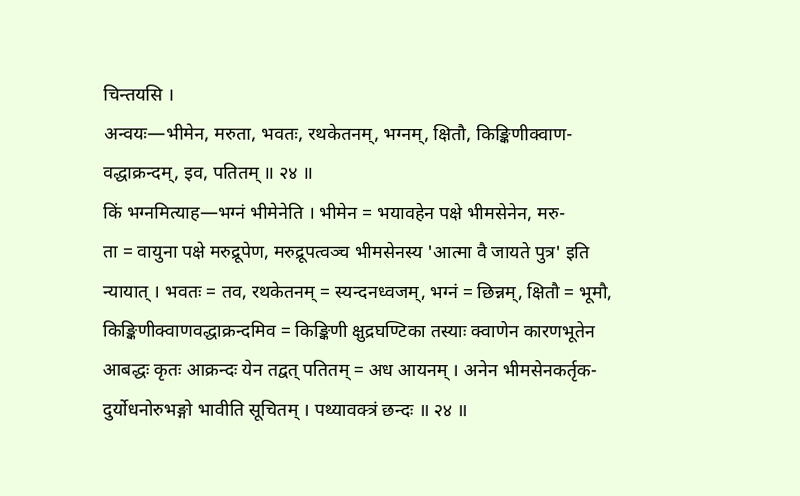चिन्तयसि ।
अन्वयः—भीमेन, मरुता, भवतः, रथकेतनम्, भग्नम्, क्षितौ, किङ्किणीक्वाण-
वद्धाक्रन्दम्, इव, पतितम् ॥ २४ ॥
किं भग्नमित्याह—भग्नं भीमेनेति । भीमेन = भयावहेन पक्षे भीमसेनेन, मरु-
ता = वायुना पक्षे मरुद्रूपेण, मरुद्रूपत्वञ्च भीमसेनस्य 'आत्मा वै जायते पुत्र' इति
न्यायात् । भवतः = तव, रथकेतनम् = स्यन्दनध्वजम्, भग्नं = छिन्नम्, क्षितौ = भूमौ,
किङ्किणीक्वाणवद्धाक्रन्दमिव = किङ्किणी क्षुद्रघण्टिका तस्याः क्वाणेन कारणभूतेन
आबद्धः कृतः आक्रन्दः येन तद्वत् पतितम् = अध आयनम् । अनेन भीमसेनकर्तृक-
दुर्योधनोरुभङ्गो भावीति सूचितम् । पथ्यावक्त्रं छन्दः ॥ २४ ॥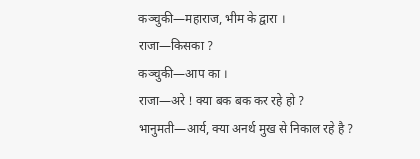कञ्चुकी—महाराज, भीम के द्वारा ।
राजा—किसका ?
कञ्चुकी—आप का ।
राजा—अरे ! क्या बक बक कर रहे हो ?
भानुमती—आर्य, क्या अनर्थ मुख से निकाल रहे है ?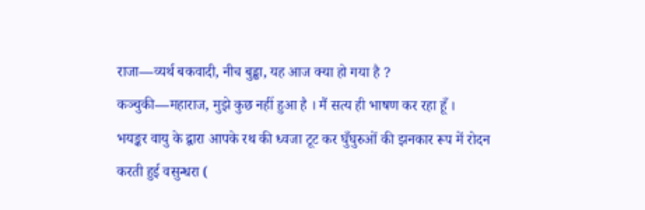राजा—व्यर्थ बकवादी, नीच बुड्ढा, यह आज क्या हो गया है ?
कञ्चुकी—महाराज, मुझे कुछ नहीं हुआ है । मैं सत्य ही भाषण कर रहा हूँ ।
भयङ्कर वायु के द्वारा आपके रथ की ध्वजा टूट कर घुँघुरुओं की झनकार रूप में रोदन
करती हुई वसुन्धरा (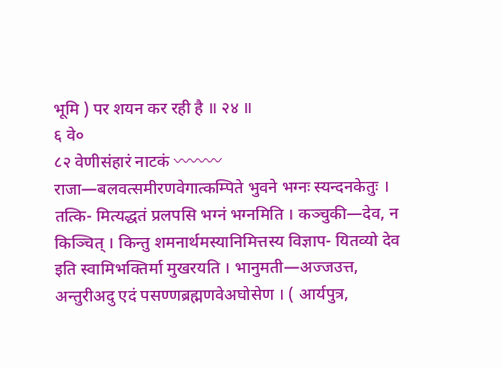भूमि ) पर शयन कर रही है ॥ २४ ॥
६ वे०
८२ वेणीसंहारं नाटकं 〰〰〰
राजा—बलवत्समीरणवेगात्कम्पिते भुवने भग्नः स्यन्दनकेतुः । तत्कि- मित्यद्धतं प्रलपसि भग्नं भग्नमिति । कञ्चुकी—देव, न किञ्चित् । किन्तु शमनार्थमस्यानिमित्तस्य विज्ञाप- यितव्यो देव इति स्वामिभक्तिर्मा मुखरयति । भानुमती—अज्जउत्त, अन्तुरीअदु एदं पसण्णब्रह्मणवेअघोसेण । ( आर्यपुत्र,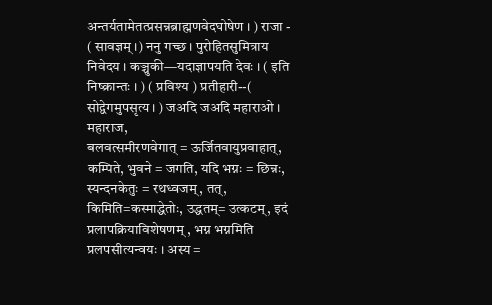अन्तर्यतामेतत्प्रसन्नब्राह्मणवेदघोषेण । ) राजा - ( सावज्ञम् ।) ननु गच्छ । पुरोहितसुमित्राय निवेदय । कञ्चुकी—यदाज्ञापयति देवः । ( इति निष्क्रान्तः । ) ( प्रविश्य ) प्रतीहारी--( सोद्वेगमुपसृत्य । ) जअदि जअदि महाराओ । महाराज,
बलवत्समीरणवेगात् = ऊर्जितवायुप्रवाहात्, कम्पिते, भुवने = जगति, यदि भग्नः = छिन्नः, स्यन्दनकेतुः = रथध्वजम्, तत्, किमिति=कस्माद्धेतोः, उद्धतम्= उत्कटम्, इदं प्रलापक्रियाविशेषणम् , भग्न भग्नमिति प्रलपसीत्यन्वयः । अस्य =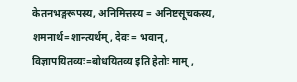केतनभङ्गरूपस्य, अनिमित्तस्य = अनिष्टसूचकस्य, शमनार्थ=शान्त्यर्थम्, देवः = भवान् , विज्ञापयितव्यः=बोधयितव्य इति हेतोः माम् ,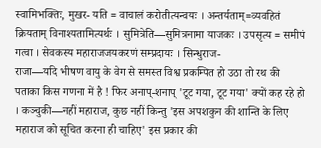स्वामिभक्तिः, मुखर- यति = वाचालं करोतीत्यन्वयः । अन्तर्यताम्=व्यवहितं क्रियताम् विनाश्यतामित्यर्थः । सुमित्रेति—सुमित्रनामा याजकः । उपसृत्य = समीपं गत्वा । सेवकस्य महाराजजयकरणं सम्प्रदायः । सिन्धुराज-
राजा—यदि भीषण वायु के वेग से समस्त विश्व प्रकम्पित हो उठा तो रथ की पताका किस गणना में है ! फिर अनाप्-शनाप् 'टूट गया, टूट गया' क्यों कह रहे हो । कञ्चुकी—नहीं महाराज, कुछ नहीं किन्तु 'इस अपशकुन की शान्ति के लिए महाराज को सूचित करना ही चाहिए' इस प्रकार की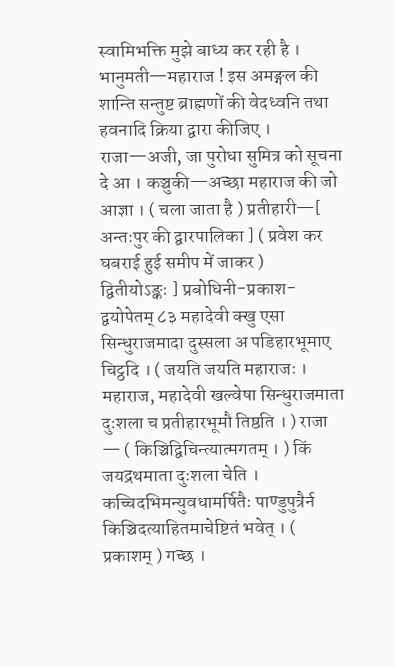स्वामिभक्ति मुझे बाध्य कर रही है । भानुमती—महाराज ! इस अमङ्गल की शान्ति सन्तुष्ट ब्राह्मणों की वेदध्वनि तथा हवनादि क्रिया द्वारा कीजिए । राजा—अजी, जा पुरोधा सुमित्र को सूचना दे आ । कञ्चुकी—अच्छा महाराज की जो आज्ञा । ( चला जाता है ) प्रतीहारी—[ अन्तःपुर की द्वारपालिका ] ( प्रवेश कर घबराई हुई समीप में जाकर )
द्वितीयोऽङ्कः ] प्रबोधिनी-प्रकाश-द्वयोपेतम् ८३ महादेवी क्खु एसा सिन्धुराजमादा दुस्सला अ पडिहारभूमाए चिट्ठदि । ( जयति जयति महाराजः । महाराज, महादेवी खल्वेषा सिन्धुराजमाता दुःशला च प्रतीहारभूमौ तिष्ठति । ) राजा — ( किञ्चिद्विचिन्त्यात्मगतम् । ) किं जयद्रथमाता दुःशला चेति । कच्चिदभिमन्युवधामर्षितैः पाण्डुपुत्रैर्न किञ्चिदत्याहितमाचेष्टितं भवेत् । ( प्रकाशम् ) गच्छ ।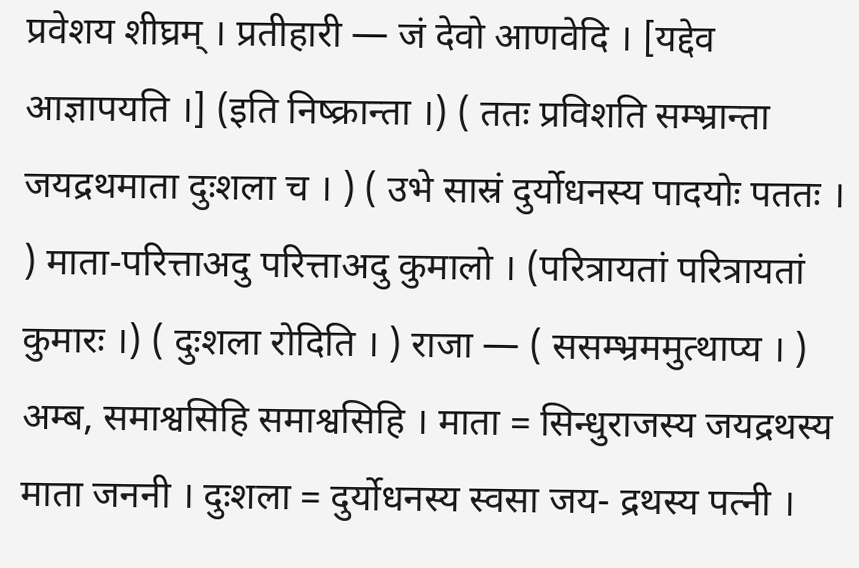प्रवेशय शीघ्रम् । प्रतीहारी — जं देवो आणवेदि । [यद्देव आज्ञापयति ।] (इति निष्क्रान्ता ।) ( ततः प्रविशति सम्भ्रान्ता जयद्रथमाता दुःशला च । ) ( उभे सास्रं दुर्योधनस्य पादयोः पततः । ) माता-परित्ताअदु परित्ताअदु कुमालो । (परित्रायतां परित्रायतां कुमारः ।) ( दुःशला रोदिति । ) राजा — ( ससम्भ्रममुत्थाप्य । ) अम्ब, समाश्वसिहि समाश्वसिहि । माता = सिन्धुराजस्य जयद्रथस्य माता जननी । दुःशला = दुर्योधनस्य स्वसा जय- द्रथस्य पत्नी ।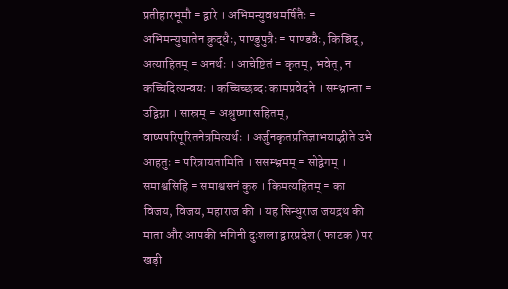प्रतीहारभूमौ = द्वारे । अभिमन्युवधमर्षितैः = अभिमन्युघातेन क्रुद्धैः, पाण्डुपुत्रैः = पाण्डवैः, किञ्चिद्, अत्याहितम् = अनर्थः । आचेष्टितं = कृतम्, भवेत्, न कच्चिदित्यन्वयः । कच्चिच्छब्दः कामप्रवेदने । सम्भ्रान्ता = उद्विग्ना । सास्रम् = अश्रुष्णा सहितम्, वाष्पपरिपूरितनेत्रमित्यर्थः । अर्जुनकृतप्रतिज्ञाभयाद्भीते उभे आहतुः = परित्रायतामिति । ससम्भ्रमम् = सोद्वेगम् । समाश्वसिहि = समाश्वसनं कुरु । किमत्यहितम् = का विजय, विजय, महाराज की । यह सिन्धुराज जयद्रथ की माता और आपकी भगिनी दुःशला द्वारप्रदेश ( फाटक ) पर खड़ी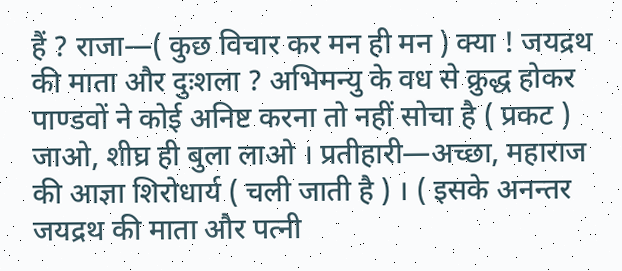हैं ? राजा—( कुछ विचार कर मन ही मन ) क्या ! जयद्रथ की माता और दुःशला ? अभिमन्यु के वध से क्रुद्ध होकर पाण्डवों ने कोई अनिष्ट करना तो नहीं सोचा है ( प्रकट ) जाओ, शीघ्र ही बुला लाओ । प्रतीहारी—अच्छा, महाराज की आज्ञा शिरोधार्य ( चली जाती है ) । ( इसके अनन्तर जयद्रथ की माता और पत्नी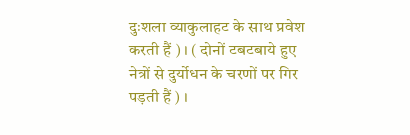दुःशला व्याकुलाहट के साथ प्रवेश करती हैं ) । ( दोनों टबटबाये हुए नेत्रों से दुर्योधन के चरणों पर गिर पड़ती हैं ) ।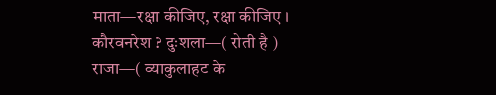माता—रक्षा कीजिए, रक्षा कीजिए । कौरवनरेश ? दुःशला—( रोती है ) राजा—( व्याकुलाहट के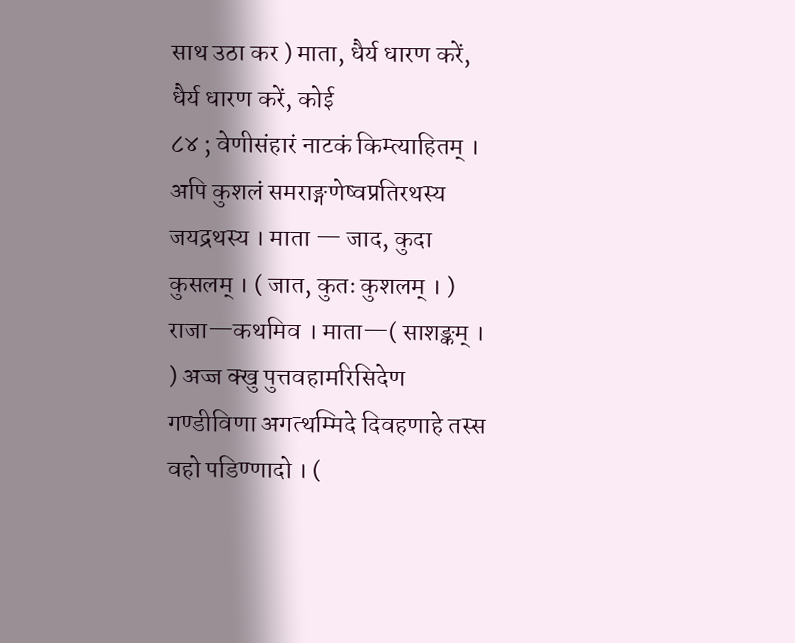साथ उठा कर ) माता, धैर्य धारण करें, धैर्य धारण करें, कोई
८४ ; वेणीसंहारं नाटकं किम्त्याहितम् । अपि कुशलं समराङ्गणेष्वप्रतिरथस्य जयद्रथस्य । माता — जाद, कुदा कुसलम् । ( जात, कुतः कुशलम् । ) राजा—कथमिव । माता—( साशङ्कम् । ) अज्ज क्खु पुत्तवहामरिसिदेण गण्डीविणा अगत्थम्मिदे दिवहणाहे तस्स वहो पडिण्णादो । (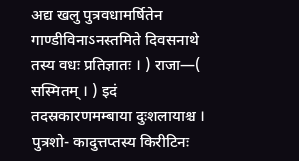अद्य खलु पुत्रवधामर्षितेन गाण्डीविनाऽनस्तमिते दिवसनाथे तस्य वधः प्रतिज्ञातः । ) राजा—( सस्मितम् । ) इदं तदस्रकारणमम्बाया दुःशलायाश्च । पुत्रशो- कादुत्तप्तस्य किरीटिनः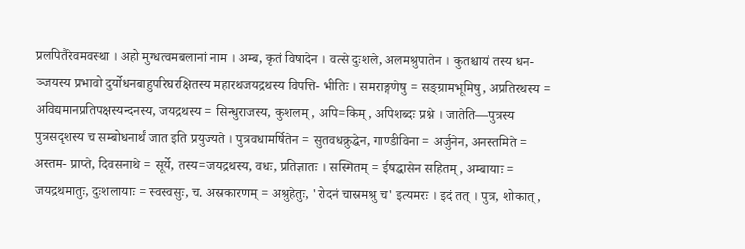प्रलपितैरेवमवस्था । अहो मुग्धत्वमबलानां नाम । अम्ब, कृतं विषादेन । वत्से दुःशले, अलमश्रुपातेन । कुतश्चायं तस्य धन- ञ्जयस्य प्रभावो दुर्योधनबाहुपरिघरक्षितस्य महारथजयद्रथस्य विपत्ति- भीतिः । समराङ्गणेषु = सङ्ग्रामभूमिषु, अप्रतिरथस्य = अविद्यमानप्रतिपक्षस्यन्दनस्य, जयद्रथस्य = सिन्धुराजस्य, कुशलम्, अपि=किम्, अपिशब्दः प्रश्ने । जातेति—पुत्रस्य पुत्रसदृशस्य च सम्बोधनार्थं जात इति प्रयुज्यते । पुत्रवधामर्षितेन = सुतवधक्रुद्धेन, गाण्डीविना = अर्जुनेन, अनस्तमिते = अस्तम- प्राप्ते, दिवसनाथे = सूर्ये, तस्य=जयद्रथस्य, वधः, प्रतिज्ञातः । सस्मितम् = ईषद्धासेन सहितम्, अम्बायाः = जयद्रथमातुः, दुःशलायाः = स्वस्वसुः, च. अस्रकारणम् = अश्रुहेतुः, 'रोदनं चास्रमश्रु च' इत्यमरः । इदं तत् । पुत्र, शोकात्,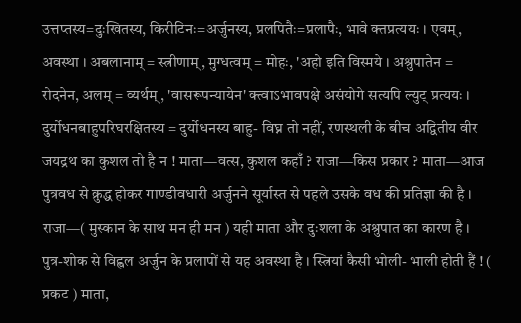उत्तप्तस्य=दुःखितस्य, किरीटिनः=अर्जुनस्य, प्रलपितैः=प्रलापैः, भावे क्तप्रत्ययः । एवम्, अवस्था । अबलानाम् = स्त्रीणाम्, मुग्धत्वम् = मोहः, 'अहो इति विस्मये । अश्रुपातेन = रोदनेन, अलम् = व्यर्थम्, 'वासरूपन्यायेन' क्त्वाऽभावपक्षे असंयोगे सत्यपि ल्युट् प्रत्ययः । दुर्योधनबाहुपरिघरक्षितस्य = दुर्योधनस्य बाहु- विघ्न तो नहीं, रणस्थली के बीच अद्वितीय वीर जयद्रथ का कुशल तो है न ! माता—वत्स, कुशल कहाँ ? राजा—किस प्रकार ? माता—आज पुत्रवध से क्रुद्ध होकर गाण्डीवधारी अर्जुनने सूर्यास्त से पहले उसके वध की प्रतिज्ञा की है । राजा—( मुस्कान के साथ मन ही मन ) यही माता और दुःशला के अश्रुपात का कारण है । पुत्र-शोक से विह्वल अर्जुन के प्रलापों से यह अवस्था है । स्त्रियां कैसी भोली- भाली होती हैं ! ( प्रकट ) माता,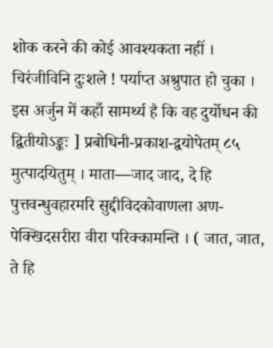शोक करने की कोई आवश्यकता नहीं । चिरंजीविनि दुःशले ! पर्याप्त अश्रुपात हो चुका । इस अर्जुन में कहाँ सामर्थ्य है कि वह दुर्योधन की
द्वितीयोऽङ्कः ] प्रबोधिनी-प्रकाश-द्वयोपेतम् ८५ मुत्पादयितुम् । माता—जाद जाद, दे हि पुत्तवन्धुवहारमरि सुद्दीविदकोवाणला अण- पेक्खिदसरीरा वीरा परिक्कामन्ति । ( जात, जात, ते हि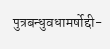पुत्रबन्धुवधामर्षोद्दी-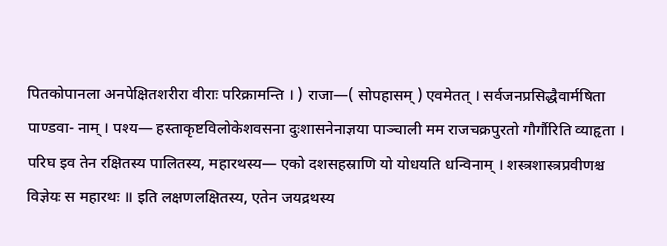पितकोपानला अनपेक्षितशरीरा वीराः परिक्रामन्ति । ) राजा—( सोपहासम् ) एवमेतत् । सर्वजनप्रसिद्धैवार्मषिता पाण्डवा- नाम् । पश्य— हस्ताकृष्टविलोकेशवसना दुःशासनेनाज्ञया पाञ्चाली मम राजचक्रपुरतो गौर्गौरिति व्याहृता । परिघ इव तेन रक्षितस्य पालितस्य, महारथस्य— एको दशसहस्राणि यो योधयति धन्विनाम् । शस्त्रशास्त्रप्रवीणश्च विज्ञेयः स महारथः ॥ इति लक्षणलक्षितस्य, एतेन जयद्रथस्य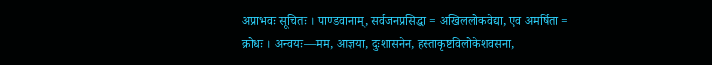अप्राभवः सूचितः । पाण्डवानाम्, सर्वजनप्रसिद्धा = अखिललोकवेद्या, एव अमर्षिता = क्रोधः । अन्वयः—मम, आज्ञया, दुःशासनेन, हस्ताकृष्टविलोकेशवसना,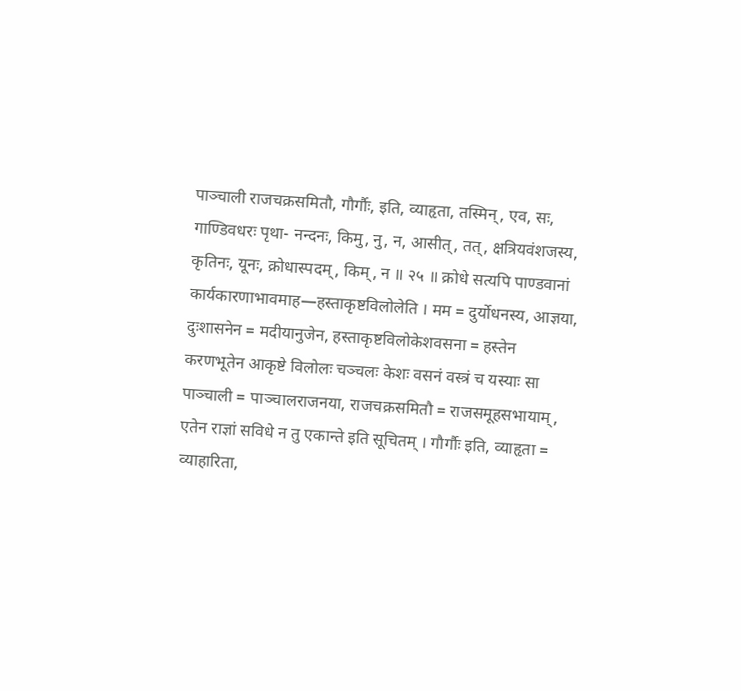पाञ्चाली राजचक्रसमितौ, गौर्गौः, इति, व्याहृता, तस्मिन्, एव, सः, गाण्डिवधरः पृथा- नन्दनः, किमु, नु, न, आसीत्, तत्, क्षत्रियवंशजस्य, कृतिनः, यूनः, क्रोधास्पदम्, किम्, न ॥ २५ ॥ क्रोधे सत्यपि पाण्डवानां कार्यकारणाभावमाह—हस्ताकृष्टविलोलेति । मम = दुर्योधनस्य, आज्ञया, दुःशासनेन = मदीयानुजेन, हस्ताकृष्टविलोकेशवसना = हस्तेन करणभूतेन आकृष्टे विलोलः चञ्चलः केशः वसनं वस्त्रं च यस्याः सा पाञ्चाली = पाञ्चालराजनया, राजचक्रसमितौ = राजसमूहसभायाम्, एतेन राज्ञां सविधे न तु एकान्ते इति सूचितम् । गौर्गौः इति, व्याहृता = व्याहारिता,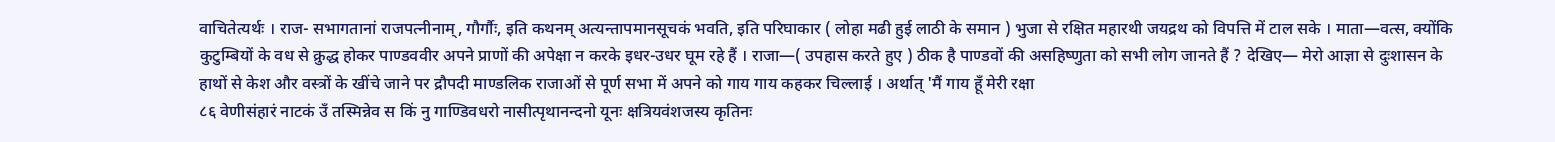वाचितेत्यर्थः । राज- सभागतानां राजपत्नीनाम्, गौर्गौः, इति कथनम् अत्यन्तापमानसूचकं भवति, इति परिघाकार ( लोहा मढी हुई लाठी के समान ) भुजा से रक्षित महारथी जयद्रथ को विपत्ति में टाल सके । माता—वत्स, क्योंकि कुटुम्बियों के वध से क्रुद्ध होकर पाण्डववीर अपने प्राणों की अपेक्षा न करके इधर-उधर घूम रहे हैं । राजा—( उपहास करते हुए ) ठीक है पाण्डवों की असहिष्णुता को सभी लोग जानते हैं ? देखिए— मेरो आज्ञा से दुःशासन के हाथों से केश और वस्त्रों के खींचे जाने पर द्रौपदी माण्डलिक राजाओं से पूर्ण सभा में अपने को गाय गाय कहकर चिल्लाई । अर्थात् 'मैं गाय हूँ मेरी रक्षा
८६ वेणीसंहारं नाटकं उँ तस्मिन्नेव स किं नु गाण्डिवधरो नासीत्पृथानन्दनो यूनः क्षत्रियवंशजस्य कृतिनः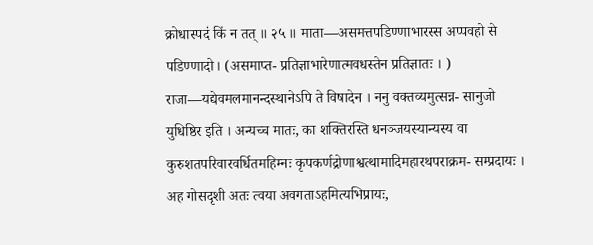क्रोधास्पदं किं न तत् ॥ २५ ॥ माता—असमत्तपडिण्णाभारस्स अप्पवहो से पडिण्णादो। (असमाप्त- प्रतिज्ञाभारेणात्मवधस्तेन प्रतिज्ञातः । ) राजा—यद्येवमलमानन्दस्थानेऽपि ते विषादेन । ननु वक्तव्यमुत्सन्न- सानुजो युधिष्ठिर इति । अन्यच्च मातः, का शक्तिरस्ति धनञ्जयस्यान्यस्य वा कुरुशतपरिवारवर्धितमहिम्नः कृपकर्णद्रोणाश्वत्थामादिमहारथपराक्रम- सम्प्रदायः । अह गोसदृशी अतः त्वया अवगताऽहमित्यभिप्रायः,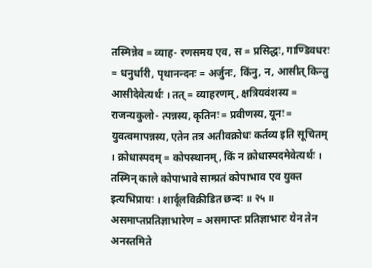तस्मिन्नेव = व्याह- रणसमय एव, स = प्रसिद्धः, गाण्डिवधरः = धनुर्धारी, पृथानन्दनः = अर्जुनः, किंनु, न, आसीत् किन्तु आसीदेवेत्यर्थः । तत् = व्याहरणम्, क्षत्रियवंशस्य = राजन्यकुलो- त्पन्नस्य, कृतिनः = प्रवीणस्य, यूनः = युवत्वमापन्नस्य, एतेन तत्र अतीवक्रोधः कर्तव्य इति सूचितम् । क्रोधास्पदम् = कोपस्थानम्, किं न क्रोधास्पदमेवेत्यर्थः । तस्मिन् काले कोपाभावे साम्प्रतं कोपाभाव एव युक्त इत्यभिप्रायः । शार्दूलविक्रीडित छन्दः ॥ २५ ॥ असमाप्तप्रतिज्ञाभारेण = असमाप्तः प्रतिज्ञाभारः येन तेन अनस्तमिते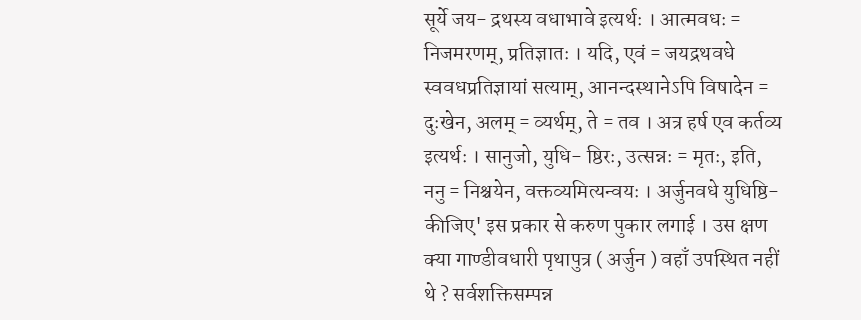सूर्ये जय- द्रथस्य वधाभावे इत्यर्थः । आत्मवधः = निजमरणम्, प्रतिज्ञातः । यदि, एवं = जयद्रथवधे स्ववधप्रतिज्ञायां सत्याम्, आनन्दस्थानेऽपि विषादेन = दुःखेन, अलम् = व्यर्थम्, ते = तव । अत्र हर्ष एव कर्तव्य इत्यर्थः । सानुजो, युधि- ष्ठिरः, उत्सन्नः = मृतः, इति, ननु = निश्चयेन, वक्तव्यमित्यन्वयः । अर्जुनवधे युधिष्ठि- कीजिए' इस प्रकार से करुण पुकार लगाई । उस क्षण क्या गाण्डीवधारी पृथापुत्र ( अर्जुन ) वहाँ उपस्थित नहीं थे ? सर्वशक्तिसम्पन्न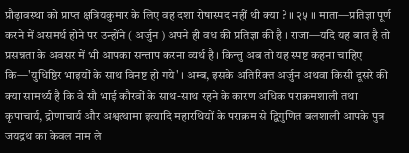प्रौढ़ावस्था को प्राप्त क्षत्रियकुमार के लिए वह दशा रोषास्पद नहीं थी क्या ? ॥ २५ ॥ माता—प्रतिज्ञा पूर्ण करने में असमर्थ होने पर उन्होंने ( अर्जुन ) अपने ही वध की प्रतिज्ञा की है । राजा—यदि यह बात है तो प्रसन्नता के अवसर में भी आपका सन्ताप करना व्यर्थ है । किन्तु अब तो यह स्पष्ट कहना चाहिए कि—'युधिष्ठिर भाइयों के साथ विनष्ट हो गये' । अम्ब, इसके अतिरिक्त अर्जुन अथवा किसी दूसरे की क्या सामर्थ्य है कि वे सौ भाई कौरवों के साथ-साथ रहने के कारण अधिक पराक्रमशाली तथा कृपाचार्य, द्रोणाचार्य और अश्वत्थामा इत्यादि महारथियों के पराक्रम से द्विगुणित बलशाली आपके पुत्र जयद्रथ का केवल नाम ले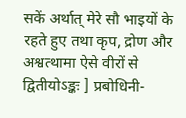सकें अर्थात् मेरे सौ भाइयों के रहते हुए तथा कृप, द्रोण और अश्वत्थामा ऐसे वीरों से
द्वितीयोऽङ्कः ] प्रबोधिनी-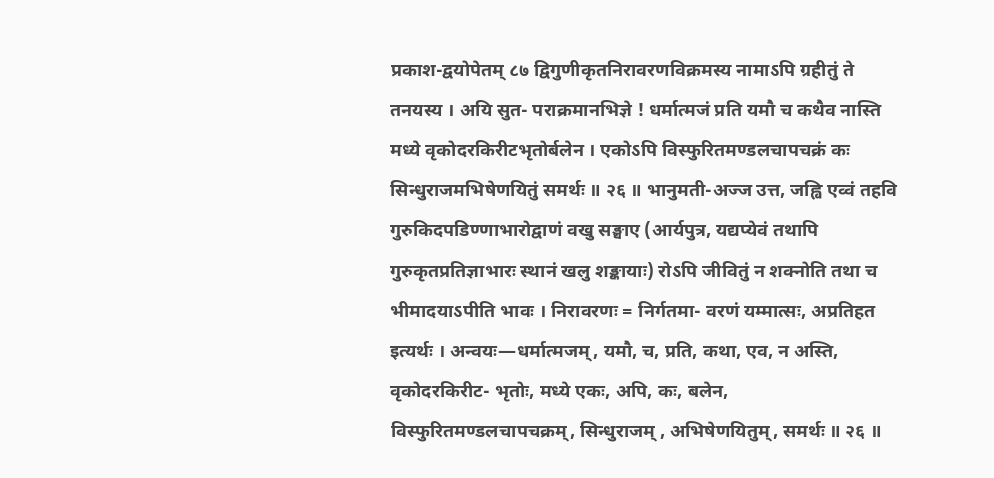प्रकाश-द्वयोपेतम् ८७ द्विगुणीकृतनिरावरणविक्रमस्य नामाऽपि ग्रहीतुं ते तनयस्य । अयि सुत- पराक्रमानभिज्ञे ! धर्मात्मजं प्रति यमौ च कथैव नास्ति मध्ये वृकोदरकिरीटभृतोर्बलेन । एकोऽपि विस्फुरितमण्डलचापचक्रं कः सिन्धुराजमभिषेणयितुं समर्थः ॥ २६ ॥ भानुमती-अज्ज उत्त, जह्वि एव्वं तहवि गुरुकिदपडिण्णाभारोद्वाणं वखु सङ्घाए (आर्यपुत्र, यद्यप्येवं तथापि गुरुकृतप्रतिज्ञाभारः स्थानं खलु शङ्कायाः) रोऽपि जीवितुं न शक्नोति तथा च भीमादयाऽपीति भावः । निरावरणः = निर्गतमा- वरणं यम्मात्सः, अप्रतिहत इत्यर्थः । अन्वयः—धर्मात्मजम्, यमौ, च, प्रति, कथा, एव, न अस्ति, वृकोदरकिरीट- भृतोः, मध्ये एकः, अपि, कः, बलेन, विस्फुरितमण्डलचापचक्रम्, सिन्धुराजम् , अभिषेणयितुम्, समर्थः ॥ २६ ॥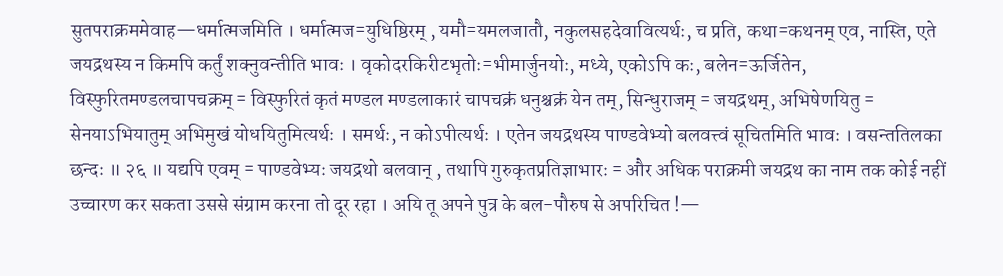सुतपराक्रममेवाह—धर्मात्मजमिति । धर्मात्मज=युधिष्ठिरम् , यमौ=यमलजातौ, नकुलसहदेवावित्यर्थः, च प्रति, कथा=कथनम् एव, नास्ति, एते जयद्रथस्य न किमपि कर्तुं शक्नुवन्तीति भावः । वृकोदरकिरीटभृतोः=भीमार्जुनयोः, मध्ये, एकोऽपि कः, बलेन=ऊर्जितेन, विस्फुरितमण्डलचापचक्रम् = विस्फुरितं कृतं मण्डल मण्डलाकारं चापचक्रं धनुश्चक्रं येन तम्, सिन्धुराजम् = जयद्रथम्, अभिषेणयितु = सेनयाऽभियातुम् अभिमुखं योधयितुमित्यर्थः । समर्थः, न कोऽपीत्यर्थः । एतेन जयद्रथस्य पाण्डवेभ्यो बलवत्त्वं सूचितमिति भावः । वसन्ततिलका छन्दः ॥ २६ ॥ यद्यपि एवम् = पाण्डवेभ्यः जयद्रथो बलवान् , तथापि गुरुकृतप्रतिज्ञाभारः = और अधिक पराक्रमी जयद्रथ का नाम तक कोई नहीं उच्चारण कर सकता उससे संग्राम करना तो दूर रहा । अयि तू अपने पुत्र के बल-पौरुष से अपरिचित !—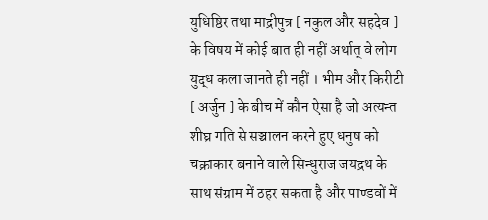युधिष्ठिर तथा माद्रीपुत्र [ नकुल और सहदेव ] के विषय में कोई बात ही नहीं अर्थात् वे लोग युद्ध कला जानते ही नहीं । भीम और किरीटी [ अर्जुन ] के बीच में कौन ऐसा है जो अत्यन्त शीघ्र गति से सञ्चालन करने हुए धनुष को चक्राकार बनाने वाले सिन्धुराज जयद्रथ के साथ संग्राम में ठहर सकता है और पाण्डवों में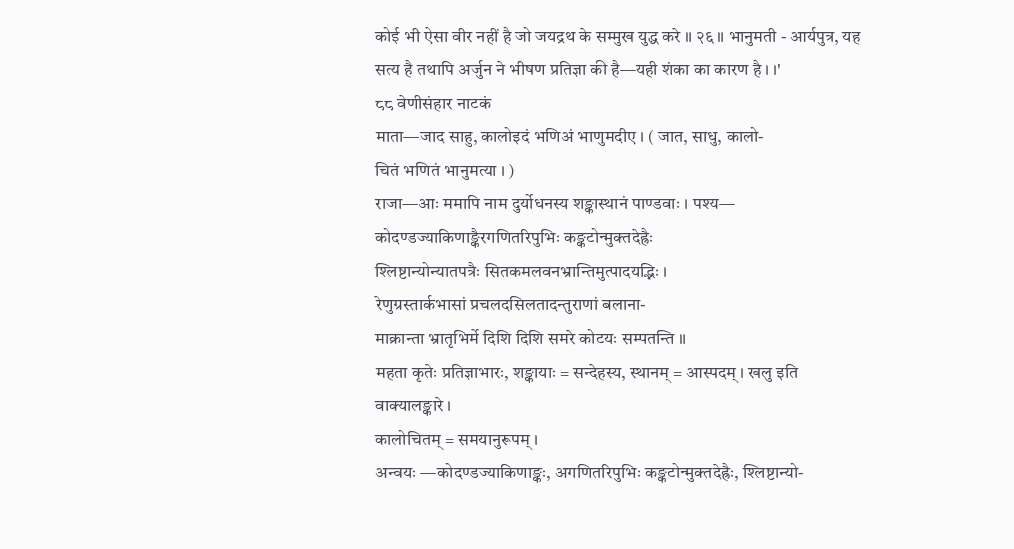कोई भी ऐसा वीर नहीं है जो जयद्रथ के सम्मुख युद्ध करे ॥ २६ ॥ भानुमती - आर्यपुत्र, यह सत्य है तथापि अर्जुन ने भीषण प्रतिज्ञा की है—यही शंका का कारण है । ।'
८८ वेणीसंहार नाटकं
माता—जाद साहु, कालोइदं भणिअं भाणुमदीए । ( जात, साधु, कालो-
चितं भणितं भानुमत्या । )
राजा—आः ममापि नाम दुर्योधनस्य शङ्कास्थानं पाण्डवाः । पश्य—
कोदण्डज्याकिणाङ्कैरगणितरिपुभिः कङ्कटोन्मुक्तदेह्रैः
श्लिष्टान्योन्यातपत्रैः सितकमलवनभ्रान्तिमुत्पादयद्भिः ।
रेणुग्रस्तार्कभासां प्रचलदसिलतादन्तुराणां बलाना-
माक्रान्ता भ्रातृभिर्मे दिशि दिशि समरे कोटयः सम्पतन्ति ॥
महता कृतेः प्रतिज्ञाभारः, शङ्कायाः = सन्देहस्य, स्थानम् = आस्पदम् । खलु इति
वाक्यालङ्कारे ।
कालोचितम् = समयानुरूपम् ।
अन्वयः —कोदण्डज्याकिणाङ्कः, अगणितरिपुभिः कङ्कटोन्मुक्तदेह्रैः, श्लिष्टान्यो-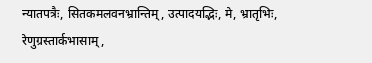न्यातपत्रैः, सितकमलवनभ्रान्तिम्, उत्पादयद्भिः, मे, भ्रातृभिः, रेणुग्रस्तार्कभासाम्,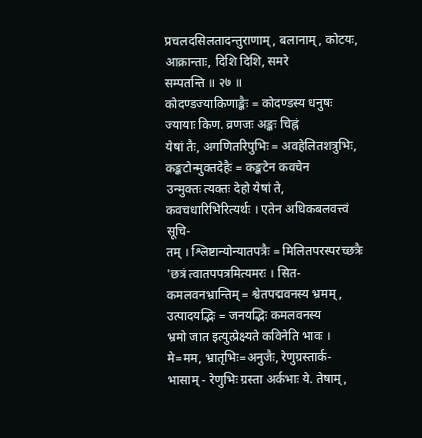प्रचलदसिलतादन्तुराणाम्, बलानाम्, कोटयः, आक्रान्ताः, दिशि दिशि, समरे
सम्पतन्ति ॥ २७ ॥
कोदण्डज्याकिणाङ्कैः = कोदण्डस्य धनुषः ज्यायाः किण. व्रणजः अङ्कः चिह्नं
येषां तैः, अगणितरिपुभिः = अवहेलितशत्रुभिः, कङ्कटोन्मुक्तदेहैः = कङ्कटेन कवचेन
उन्मुक्तः त्यक्तः देहो येषां ते, कवचधारिभिरित्यर्थः । एतेन अधिकबलवत्त्वं सूचि-
तम् । श्लिष्टान्योन्यातपत्रैः = मिलितपरस्परच्छत्रैः 'छत्रं त्वातपपत्रमित्यमरः । सित-
कमलवनभ्रान्तिम् = श्वेतपद्मवनस्य भ्रमम् , उत्पादयद्भिः = जनयद्भिः कमलवनस्य
भ्रमो जात इत्युत्प्रेक्ष्यते कविनेति भावः । मे=मम, भ्रातृभिः=अनुजैः, रेणुग्रस्तार्क-
भासाम् - रेणुभिः ग्रस्ता अर्कभाः ये. तेषाम्,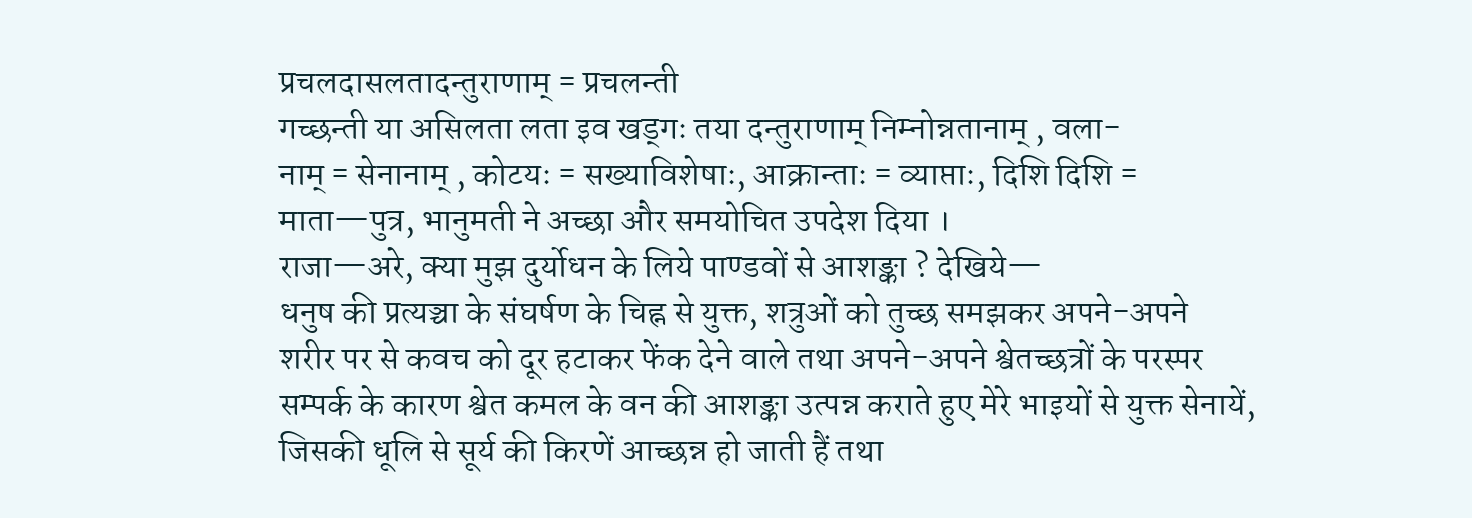प्रचलदासलतादन्तुराणाम् = प्रचलन्ती
गच्छन्ती या असिलता लता इव खड्गः तया दन्तुराणाम् निम्नोन्नतानाम् , वला-
नाम् = सेनानाम् , कोटयः = सख्याविशेषाः, आक्रान्ताः = व्याप्ताः, दिशि दिशि =
माता—पुत्र, भानुमती ने अच्छा और समयोचित उपदेश दिया ।
राजा—अरे, क्या मुझ दुर्योधन के लिये पाण्डवों से आशङ्का ? देखिये—
धनुष की प्रत्यञ्चा के संघर्षण के चिह्न से युक्त, शत्रुओं को तुच्छ समझकर अपने-अपने
शरीर पर से कवच को दूर हटाकर फेंक देने वाले तथा अपने-अपने श्वेतच्छत्रों के परस्पर
सम्पर्क के कारण श्वेत कमल के वन की आशङ्का उत्पन्न कराते हुए मेरे भाइयों से युक्त सेनायें,
जिसकी धूलि से सूर्य की किरणें आच्छन्न हो जाती हैं तथा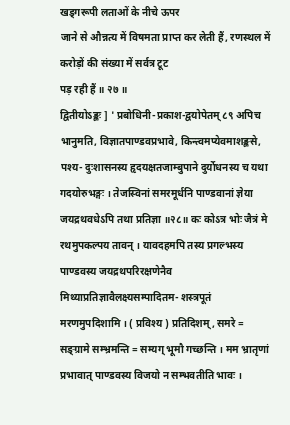खड्गरूपी लताओं के नीचे ऊपर
जाने से औन्नत्य में विषमता प्राप्त कर लेती हैं, रणस्थल में करोड़ों की संख्या में सर्वत्र टूट
पड़ रही हैं ॥ २७ ॥
द्वितीयोऽङ्कः ] ' प्रबोधिनी-प्रकाश-द्वयोपेतम् ८९ अपिच भानुमति, विज्ञातपाण्डवप्रभावे, किन्त्वमप्येवमाशङ्कसे, पश्य- दुःशासनस्य हृदयक्षतजाम्बुपाने दुर्योधनस्य च यथा गदयोरुभङ्गः । तेजस्विनां समरमूर्धनि पाण्डवानां ज्ञेया जयद्रथवधेऽपि तथा प्रतिज्ञा ॥२८॥ कः कोऽत्र भोः जैत्रं मे रथमुपकल्पय तावन् । यावदहमपि तस्य प्रगल्भस्य पाण्डवस्य जयद्रथपरिरक्षणेनैव मिथ्याप्रतिज्ञावैलक्ष्यसम्पादितम- शस्त्रपूतं मरणमुपदिशामि । ( प्रविश्य ) प्रतिदिशम्, समरे = सङ्ग्रामे सम्भ्रमन्ति = सम्यग् भूमौ गच्छन्ति । मम भ्रातृणां प्रभावात् पाण्डवस्य विजयो न सम्भवतीति भावः ।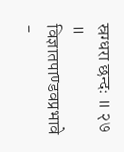स्रग्धरा छन्दः ॥ २७ ॥ विज्ञातपाण्डवप्रभावे -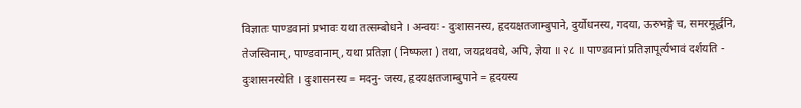विज्ञातः पाण्डवानां प्रभावः यथा तत्सम्बोधने । अन्वयः - दुःशासनस्य, हृदयक्षतजाम्बुपाने, दुर्योधनस्य, गदया, ऊरुभङ्गे च, समरमूर्द्धनि, तेजस्विनाम्, पाण्डवानाम्, यथा प्रतिज्ञा ( निष्फला ) तथा, जयद्रथवधे, अपि, ज्ञेया ॥ २८ ॥ पाण्डवानां प्रतिज्ञापूर्त्यभावं दर्शयति - दुःशासनस्येति । दुःशासनस्य = मदनु- जस्य, हृदयक्षतजाम्बुपाने = हृदयस्य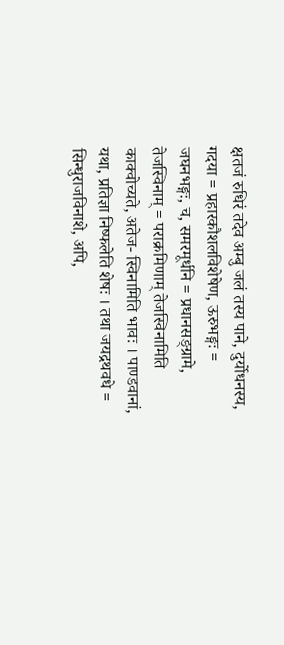क्षतजं रुधिरं तदेव अम्बु जलं तस्य पाने, दुर्योधनस्य, गदया = प्रहारकौशलविशेषेण, ऊरुभङ्गः = जघनभङ्गः, च, समरमूर्धनि = प्रधानसङ्ग्रामे, तेजस्विनाम् = पराक्रमिणाम् तेजस्विनामिति काक्वोच्यते, अतेज- स्विनामिति भावः । पाण्डवानां, यथा, प्रतिज्ञा निष्फलेति शेषः । तथा जयद्रथवधे = सिन्धुराजविनाशे, अपि,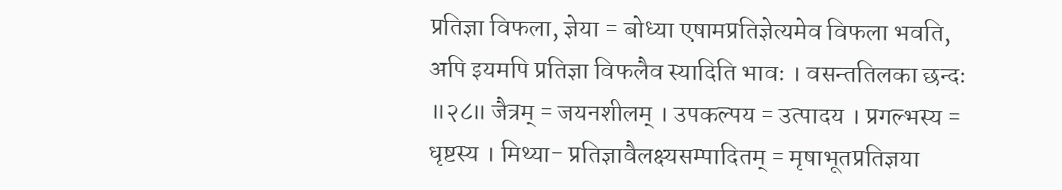प्रतिज्ञा विफला, ज्ञेया = बोध्या एषामप्रतिज्ञेत्यमेव विफला भवति, अपि इयमपि प्रतिज्ञा विफलैव स्यादिति भावः । वसन्ततिलका छन्दः ॥२८॥ जैत्रम् = जयनशीलम् । उपकल्पय = उत्पादय । प्रगल्भस्य = धृष्टस्य । मिथ्या- प्रतिज्ञावैलक्ष्यसम्पादितम् = मृषाभूतप्रतिज्ञया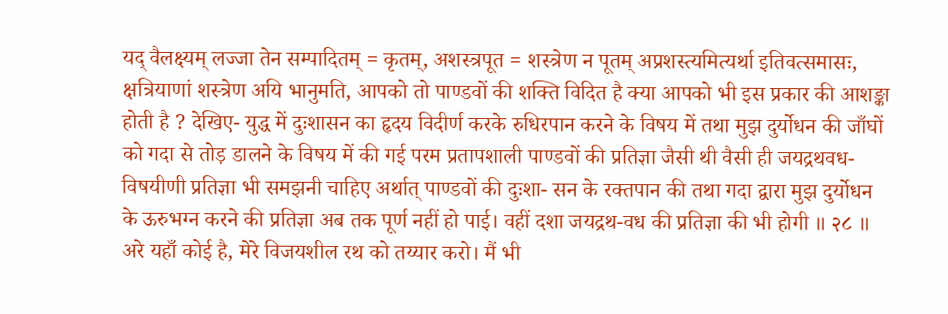यद् वैलक्ष्यम् लज्जा तेन सम्पादितम् = कृतम्, अशस्त्रपूत = शस्त्रेण न पूतम् अप्रशस्त्यमित्यर्था इतिवत्समासः, क्षत्रियाणां शस्त्रेण अयि भानुमति, आपको तो पाण्डवों की शक्ति विदित है क्या आपको भी इस प्रकार की आशङ्का होती है ? देखिए- युद्ध में दुःशासन का हृदय विदीर्ण करके रुधिरपान करने के विषय में तथा मुझ दुर्योधन की जाँघों को गदा से तोड़ डालने के विषय में की गई परम प्रतापशाली पाण्डवों की प्रतिज्ञा जैसी थी वैसी ही जयद्रथवध-विषयीणी प्रतिज्ञा भी समझनी चाहिए अर्थात् पाण्डवों की दुःशा- सन के रक्तपान की तथा गदा द्वारा मुझ दुर्योधन के ऊरुभग्न करने की प्रतिज्ञा अब तक पूर्ण नहीं हो पाई। वहीं दशा जयद्रथ-वध की प्रतिज्ञा की भी होगी ॥ २८ ॥ अरे यहाँ कोई है, मेरे विजयशील रथ को तय्यार करो। मैं भी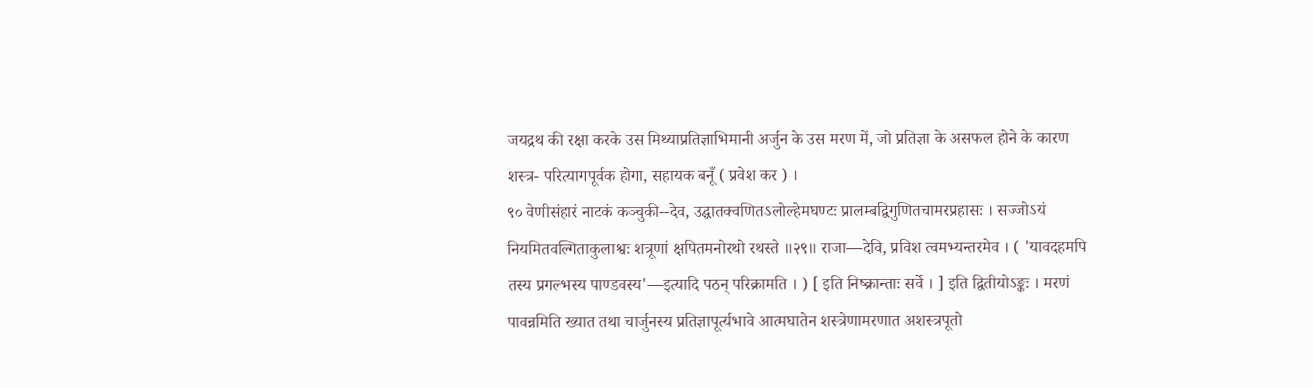जयद्रथ की रक्षा करके उस मिथ्याप्रतिज्ञाभिमानी अर्जुन के उस मरण में, जो प्रतिज्ञा के असफल होने के कारण शस्त्र- परित्यागपूर्वक होगा, सहायक बनूँ ( प्रवेश कर ) ।
९० वेणीसंहारं नाटकं कञ्चुकी--देव, उद्घातक्वणितऽलोल्हेमघण्टः प्रालम्बद्विगुणितचामरप्रहासः । सज्जोऽयं नियमितवल्गिताकुलाश्वः शत्रूणां क्षपितमनोरथो रथस्ते ॥२९॥ राजा—देवि, प्रविश त्वमभ्यन्तरमेव । ( 'यावदहमपि तस्य प्रगल्भस्य पाण्डवस्य'—इत्यादि पठन् परिक्रामति । ) [ इति निष्क्रान्ताः सर्वे । ] इति द्वितीयोऽङ्कः । मरणं पावन्नमिति ख्यात तथा चार्जुनस्य प्रतिज्ञापूर्त्यभावे आत्मघातेन शस्त्रेणामरणात अशस्त्रपूतो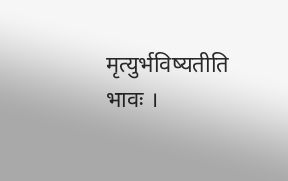मृत्युर्भविष्यतीति भावः ।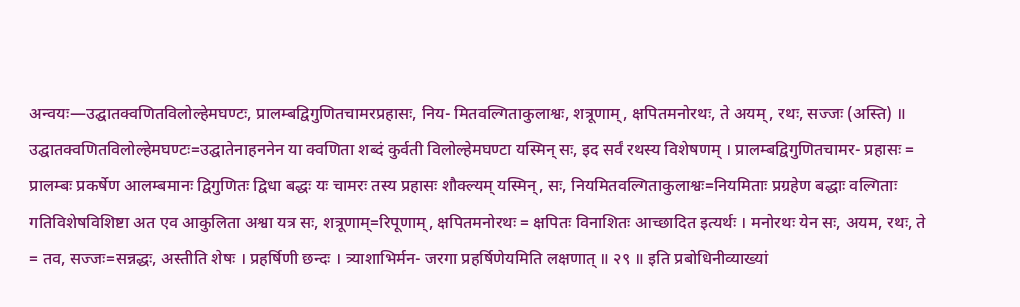अन्वयः—उद्घातक्वणितविलोल्हेमघण्टः, प्रालम्बद्विगुणितचामरप्रहासः, निय- मितवल्गिताकुलाश्वः, शत्रूणाम्, क्षपितमनोरथः, ते अयम्, रथः, सज्जः (अस्ति) ॥ उद्घातक्वणितविलोल्हेमघण्टः=उद्घातेनाहननेन या क्वणिता शब्दं कुर्वती विलोल्हेमघण्टा यस्मिन् सः, इद सर्वं रथस्य विशेषणम् । प्रालम्बद्विगुणितचामर- प्रहासः = प्रालम्बः प्रकर्षेण आलम्बमानः द्विगुणितः द्विधा बद्धः यः चामरः तस्य प्रहासः शौक्ल्यम् यस्मिन्, सः, नियमितवल्गिताकुलाश्वः=नियमिताः प्रग्रहेण बद्धाः वल्गिताः गतिविशेषविशिष्टा अत एव आकुलिता अश्वा यत्र सः, शत्रूणाम्=रिपूणाम्, क्षपितमनोरथः = क्षपितः विनाशितः आच्छादित इत्यर्थः । मनोरथः येन सः, अयम, रथः, ते = तव, सज्जः=सन्नद्धः, अस्तीति शेषः । प्रहर्षिणी छन्दः । त्र्याशाभिर्मन- जरगा प्रहर्षिणेयमिति लक्षणात् ॥ २९ ॥ इति प्रबोधिनीव्याख्यां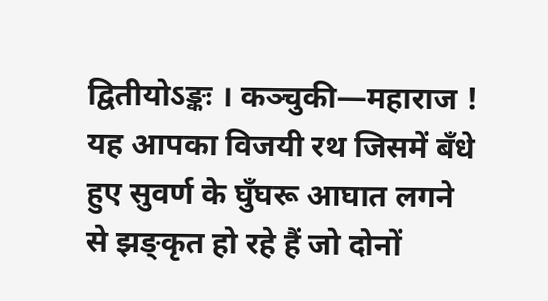द्वितीयोऽङ्कः । कञ्चुकी—महाराज ! यह आपका विजयी रथ जिसमें बँधे हुए सुवर्ण के घुँघरू आघात लगने से झङ्कृत हो रहे हैं जो दोनों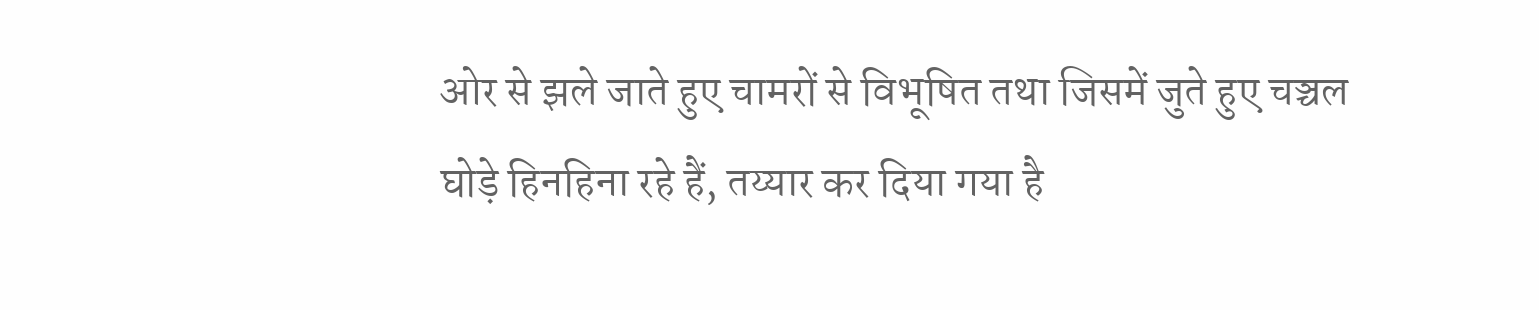ओर से झले जाते हुए चामरों से विभूषित तथा जिसमें जुते हुए चञ्चल घोड़े हिनहिना रहे हैं, तय्यार कर दिया गया है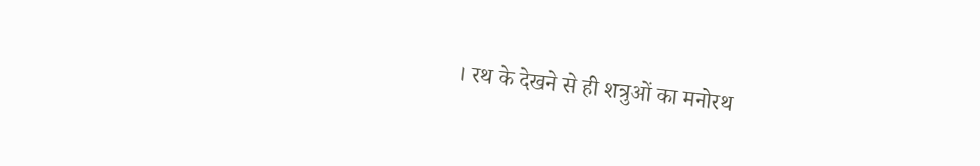। रथ के देखने से ही शत्रुओं का मनोरथ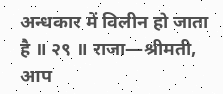अन्धकार में विलीन हो जाता है ॥ २९ ॥ राजा—श्रीमती, आप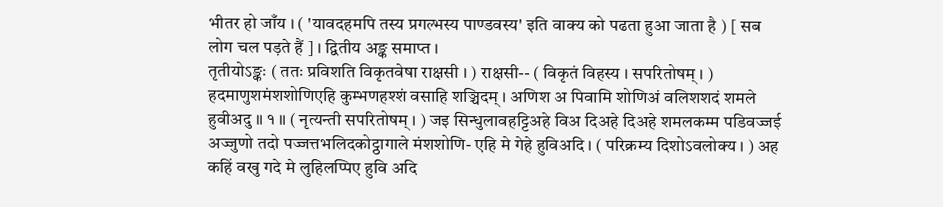भीतर हो जाँय । ( 'यावदहमपि तस्य प्रगल्भस्य पाण्डवस्य' इति वाक्य को पढता हुआ जाता है ) [ सब लोग चल पड़ते हैं ] । द्वितीय अङ्क समाप्त ।
तृतीयोऽङ्कः ( ततः प्रविशति विकृतवेषा राक्षसी । ) राक्षसी-- ( विकृतं विहस्य । सपरितोषम् । ) हदमाणुशमंशशोणिएहि कुम्भणहश्शं वसाहि शञ्चिदम् । अणिश अ पिवामि शोणिअं वलिशशदं शमले हुवीअदु ॥ १ ॥ ( नृत्यन्ती सपरितोषम् । ) जइ सिन्धुलावहट्टिअहे विअ दिअहे दिअहे शमलकम्म पडिवज्जई अज्जुणो तदो पज्जत्तभलिदकोट्ठागाले मंशशोणि- एहि मे गेहे हुविअदि । ( परिक्रम्य दिशोऽवलोक्य । ) अह कहिं वखु गदे मे लुहिलप्पिए हुवि अदि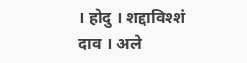। होदु । शद्दाविश्शं दाव । अले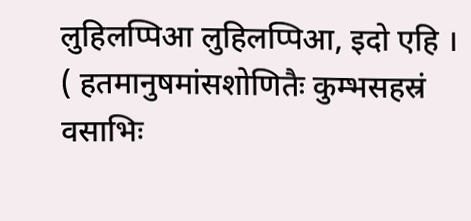लुहिलप्पिआ लुहिलप्पिआ, इदो एहि । ( हतमानुषमांसशोणितैः कुम्भसहस्रं वसाभिः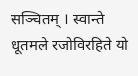सञ्चितम् । स्वान्ते धूतमले रजोविरहिते यो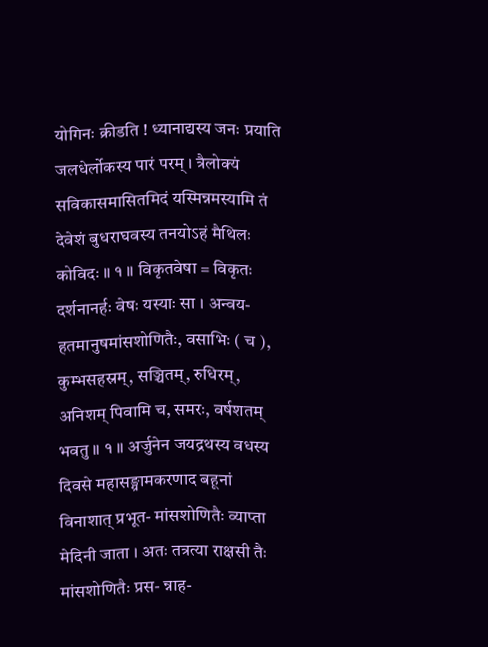योगिनः क्रीडति ! ध्यानाद्यस्य जनः प्रयाति जलधेर्लोकस्य पारं परम् । त्रैलोक्यं सविकासमासितमिदं यस्मिन्नमस्यामि तं देवेशं बुधराघवस्य तनयोऽहं मैथिलः कोविदः ॥ १ ॥ विकृतवेषा = विकृतः दर्शनानर्हः वेषः यस्याः सा । अन्वय- हतमानुषमांसशोणितैः, वसाभिः ( च ), कुम्भसहस्रम्, सञ्चितम्, रुधिरम्, अनिशम् पिवामि च, समरः, वर्षशतम् भवतु ॥ १ ॥ अर्जुनेन जयद्रथस्य वधस्य दिवसे महासङ्ग्रामकरणाद बहूनां विनाशात् प्रभूत- मांसशोणितैः व्याप्ता मेदिनी जाता । अतः तत्रत्या राक्षसी तैः मांसशोणितैः प्रस- न्नाह-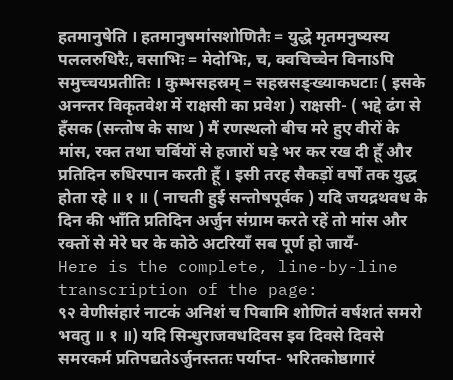हतमानुषेति । हतमानुषमांसशोणितैः = युद्धे मृतमनुष्यस्य पललरुधिरैः, वसाभिः = मेदोभिः, च, क्वचिच्चेन विनाऽपि समुच्चयप्रतीतिः । कुम्भसहस्रम् = सहस्रसङ्ख्याकघटाः ( इसके अनन्तर विकृतवेश में राक्षसी का प्रवेश ) राक्षसी- ( भद्दे ढंग से हँसक (सन्तोष के साथ ) मैं रणस्थलो बीच मरे हुए वीरों के मांस, रक्त तथा चर्बियों से हजारों घड़े भर कर रख दी हूँ और प्रतिदिन रुधिरपान करती हूँ । इसी तरह सैकड़ों वर्षों तक युद्ध होता रहे ॥ १ ॥ ( नाचती हुई सन्तोषपूर्वक ) यदि जयद्रथवध के दिन की भाँति प्रतिदिन अर्जुन संग्राम करते रहें तो मांस और रक्तों से मेरे घर के कोठे अटरियाँ सब पूर्ण हो जायँ-
Here is the complete, line-by-line transcription of the page:
९२ वेणीसंहारं नाटकं अनिशं च पिबामि शोणितं वर्षशतं समरो भवतु ॥ १ ॥) यदि सिन्धुराजवधदिवस इव दिवसे दिवसे समरकर्म प्रतिपद्यतेऽर्जुनस्ततः पर्याप्त- भरितकोष्ठागारं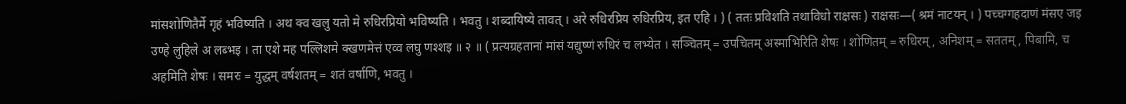मांसशोणितैर्मे गृहं भविष्यति । अथ क्व खलु यतो मे रुधिरप्रियो भविष्यति । भवतु । शब्दायिष्ये तावत् । अरे रुधिरप्रिय रुधिरप्रिय, इत एहि । ) ( ततः प्रविशति तथाविधो राक्षसः ) राक्षसः—( श्रमं नाटयन् । ) पच्चग्गहदाणं मंसए जइ उण्हे लुहिले अ लब्भइ । ता एशे मह पल्लिशमे क्खणमेत्तं एव्व लघु णश्शइ ॥ २ ॥ ( प्रत्यग्रहतानां मांसं यद्युष्णं रुधिरं च लभ्येत । सञ्चितम् = उपचितम् अस्माभिरिति शेषः । शोणितम् = रुधिरम्, अनिशम् = सततम्, पिबामि, च अहमिति शेषः । समरः = युद्धम् वर्षशतम् = शतं वर्षाणि, भवतु ।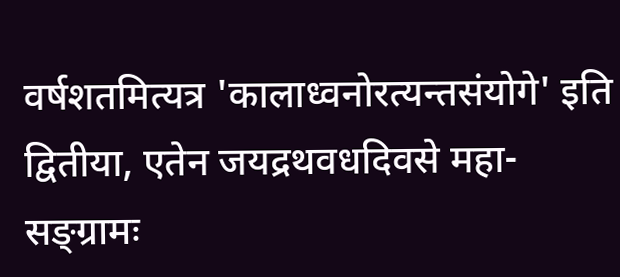वर्षशतमित्यत्र 'कालाध्वनोरत्यन्तसंयोगे' इति द्वितीया, एतेन जयद्रथवधदिवसे महा- सङ्ग्रामः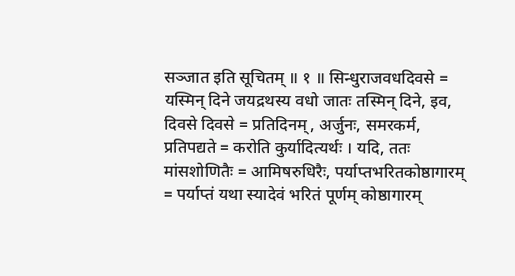सञ्जात इति सूचितम् ॥ १ ॥ सिन्धुराजवधदिवसे = यस्मिन् दिने जयद्रथस्य वधो जातः तस्मिन् दिने, इव, दिवसे दिवसे = प्रतिदिनम्, अर्जुनः, समरकर्म, प्रतिपद्यते = करोति कुर्यादित्यर्थः । यदि, ततः मांसशोणितैः = आमिषरुधिरैः, पर्याप्तभरितकोष्ठागारम् = पर्याप्तं यथा स्यादेवं भरितं पूर्णम् कोष्ठागारम्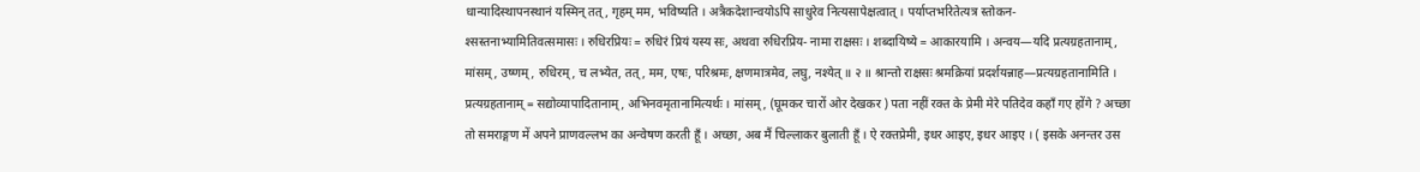धान्यादिस्थापनस्थानं यस्मिन् तत्, गृहम् मम, भविष्यति । अत्रैकदेशान्वयोऽपि साधुरेव नित्यसापेक्षत्वात् । पर्याप्तभरितेत्यत्र स्तोकन- श्सस्तनाभ्यामितिवत्समासः । रुधिरप्रियः = रुधिरं प्रियं यस्य सः, अथवा रुधिरप्रिय- नामा राक्षसः । शब्दायिष्ये = आकारयामि । अन्वय—यदि प्रत्यग्रहतानाम्, मांसम्, उष्णम्, रुधिरम्, च लभ्येत, तत्, मम, एषः, परिश्रमः, क्षणमात्रमेव, लघु, नश्येत् ॥ २ ॥ श्रान्तो राक्षसः श्रमक्रियां प्रदर्शयन्नाह—प्रत्यग्रहतानामिति । प्रत्यग्रहतानाम् = सद्योव्यापादितानाम्, अभिनवमृतानामित्यर्थः । मांसम्, (घूमकर चारों ओर देखकर ) पता नहीं रक्त के प्रेमी मेरे पतिदेव कहाँ गए होंगे ? अच्छा तो समराङ्गण में अपने प्राणवल्लभ का अन्वेषण करती हूँ । अच्छा, अब मैं चिल्लाकर बुलाती हूँ । ऐ रक्तप्रेमी, इधर आइए, इधर आइए । ( इसके अनन्तर उस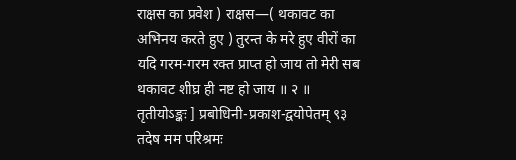राक्षस का प्रवेश ) राक्षस—( थकावट का अभिनय करते हुए ) तुरन्त के मरे हुए वीरों का यदि गरम-गरम रक्त प्राप्त हो जाय तो मेरी सब थकावट शीघ्र ही नष्ट हो जाय ॥ २ ॥
तृतीयोऽङ्कः ] प्रबोधिनी-प्रकाश-द्वयोपेतम् ९३ तदेष मम परिश्रमः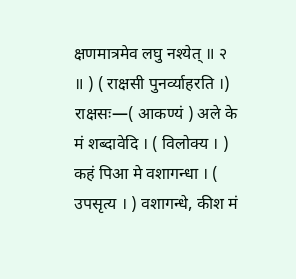क्षणमात्रमेव लघु नश्येत् ॥ २ ॥ ) ( राक्षसी पुनर्व्याहरति ।) राक्षसः—( आकण्यं ) अले के मं शब्दावेदि । ( विलोक्य । ) कहं पिआ मे वशागन्धा । ( उपसृत्य । ) वशागन्धे, कीश मं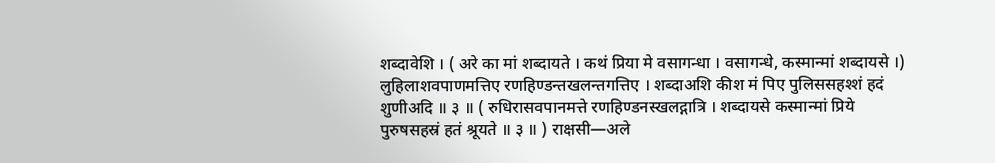शब्दावेशि । ( अरे का मां शब्दायते । कथं प्रिया मे वसागन्धा । वसागन्धे, कस्मान्मां शब्दायसे ।) लुहिलाशवपाणमत्तिए रणहिण्डन्तखलन्तगत्तिए । शब्दाअशि कीश मं पिए पुलिससहश्शं हदं शुणीअदि ॥ ३ ॥ ( रुधिरासवपानमत्ते रणहिण्डनस्खलद्गात्रि । शब्दायसे कस्मान्मां प्रिये पुरुषसहस्रं हतं श्रूयते ॥ ३ ॥ ) राक्षसी—अले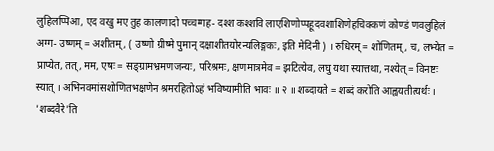लुहिलप्पिआ, एद वखु मए तुह कालणादो पच्चग्गह- दश्श कश्शवि लाएशिणोप्पहूदवशाशिणेहचिक्कणं कोण्डं णवलुहिलं अग्ग- उष्णम् = अशीतम्, ( उष्णो ग्रीष्मे पुमान् दक्षाशीतयोरन्यलिङ्गकः, इति मेदिनी ) । रुधिरम् = शोणितम्, च, लभ्येत = प्राप्येत, तत्, मम, एषः = सङ्ग्रामभ्रमणजन्यः, परिश्रमः, क्षणमात्रमेव = झटित्येव, लघु यथा स्यात्तथा, नश्येत् = विनष्टः स्यात् । अभिनवमांसशोणितभक्षणेन श्रमरहितोऽहं भविष्यामीति भावः ॥ २ ॥ शब्दायते = शब्दं करोति आह्वयतीत्यर्थः । 'शब्दवैरे'ति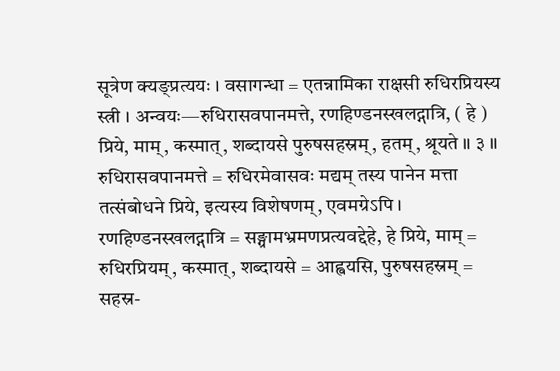सूत्रेण क्यङ्प्रत्ययः । वसागन्धा = एतन्नामिका राक्षसी रुधिरप्रियस्य स्त्री । अन्वयः—रुधिरासवपानमत्ते, रणहिण्डनस्खलद्गात्रि, ( हे ) प्रिये, माम्, कस्मात्, शब्दायसे पुरुषसहस्रम्, हतम्, श्रूयते ॥ ३ ॥ रुधिरासवपानमत्ते = रुधिरमेवासवः मद्यम् तस्य पानेन मत्ता तत्संबोधने प्रिये, इत्यस्य विशेषणम्, एवमग्रेऽपि । रणहिण्डनस्खलद्गात्रि = सङ्ग्रामभ्रमणप्रत्यवद्देहे, हे प्रिये, माम् = रुधिरप्रियम्, कस्मात्, शब्दायसे = आह्वयसि, पुरुषसहस्रम् = सहस्र-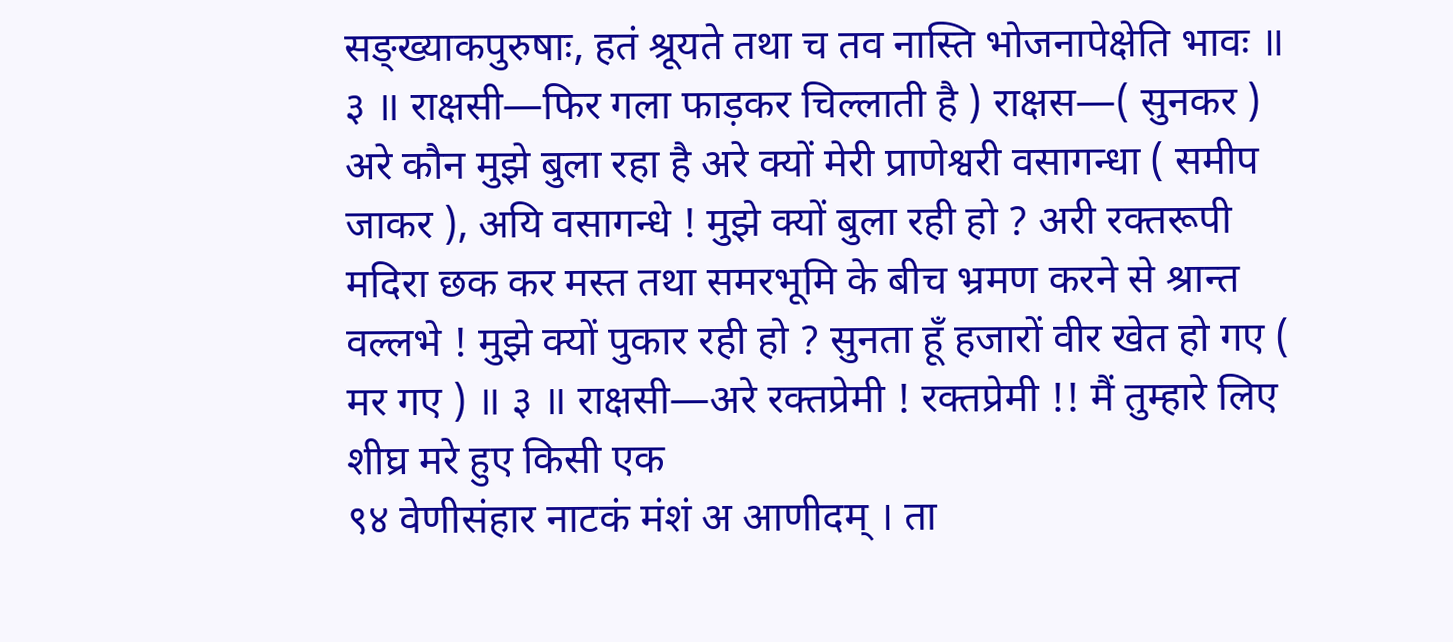सङ्ख्याकपुरुषाः, हतं श्रूयते तथा च तव नास्ति भोजनापेक्षेति भावः ॥ ३ ॥ राक्षसी—फिर गला फाड़कर चिल्लाती है ) राक्षस—( सुनकर ) अरे कौन मुझे बुला रहा है अरे क्यों मेरी प्राणेश्वरी वसागन्धा ( समीप जाकर ), अयि वसागन्धे ! मुझे क्यों बुला रही हो ? अरी रक्तरूपी मदिरा छक कर मस्त तथा समरभूमि के बीच भ्रमण करने से श्रान्त वल्लभे ! मुझे क्यों पुकार रही हो ? सुनता हूँ हजारों वीर खेत हो गए ( मर गए ) ॥ ३ ॥ राक्षसी—अरे रक्तप्रेमी ! रक्तप्रेमी !! मैं तुम्हारे लिए शीघ्र मरे हुए किसी एक
९४ वेणीसंहार नाटकं मंशं अ आणीदम् । ता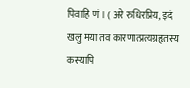पिवाहि णं । ( अरे रुधिरप्रिय, इदं खलु मया तव कारणात्प्रत्यग्रहृतस्य कस्यापि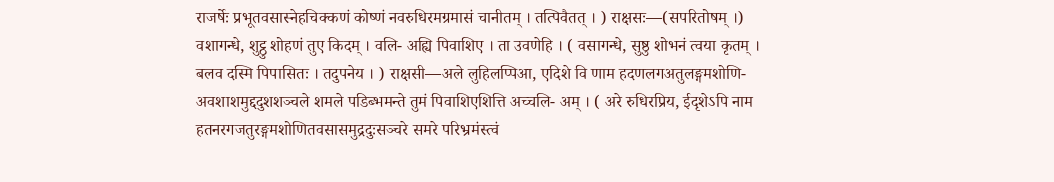राजर्षेः प्रभूतवसास्नेहचिक्कणं कोष्णं नवरुधिरमग्रमासं चानीतम् । तत्पिवैतत् । ) राक्षसः—(सपरितोषम् ।) वशागन्धे, शुट्ठु शोहणं तुए किदम् । वलि- अह्यि पिवाशिए । ता उवणेहि । ( वसागन्धे, सुष्ठु शोभनं त्वया कृतम् । बलव दस्मि पिपासितः । तदुपनेय । ) राक्षसी—अले लुहिलप्पिआ, एदिशे वि णाम हदणलगअतुलङ्गमशोणि- अवशाशमुद्ददुशशञ्चले शमले पडिब्भमन्ते तुमं पिवाशिएशित्ति अच्चलि- अम् । ( अरे रुधिरप्रिय, ईदृशेऽपि नाम हतनरगजतुरङ्गमशोणितवसासमुद्रदुःसञ्चरे समरे परिभ्रमंस्त्वं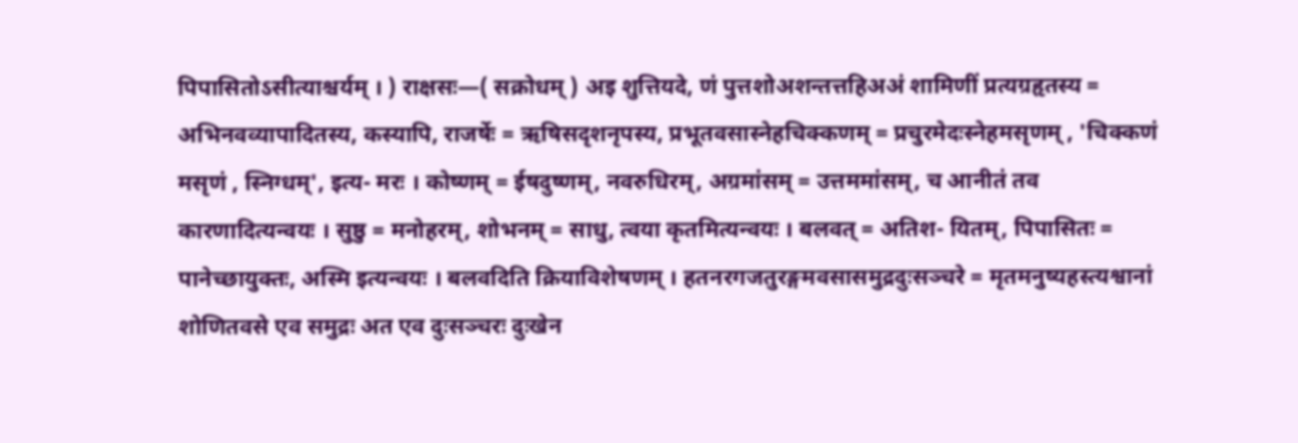पिपासितोऽसीत्याश्चर्यम् । ) राक्षसः—( सक्रोधम् ) अइ शुत्तियदे, णं पुत्तशोअशन्तत्तहिअअं शामिणीं प्रत्यग्रहृतस्य = अभिनवव्यापादितस्य, कस्यापि, राजर्षेः = ऋषिसदृशनृपस्य, प्रभूतवसास्नेहचिक्कणम् = प्रचुरमेदःस्नेहमसृणम् , 'चिक्कणं मसृणं , स्निग्धम्', इत्य- मरः । कोष्णम् = ईषदुष्णम्, नवरुधिरम्, अग्रमांसम् = उत्तममांसम्, च आनीतं तव कारणादित्यन्वयः । सुष्ठु = मनोहरम्, शोभनम् = साधु, त्वया कृतमित्यन्वयः । बलवत् = अतिश- यितम्, पिपासितः = पानेच्छायुक्तः, अस्मि इत्यन्वयः । बलवदिति क्रियाविशेषणम् । हतनरगजतुरङ्गमवसासमुद्रदुःसञ्चरे = मृतमनुष्यहस्त्यश्वानां शोणितवसे एव समुद्रः अत एव दुःसञ्चरः दुःखेन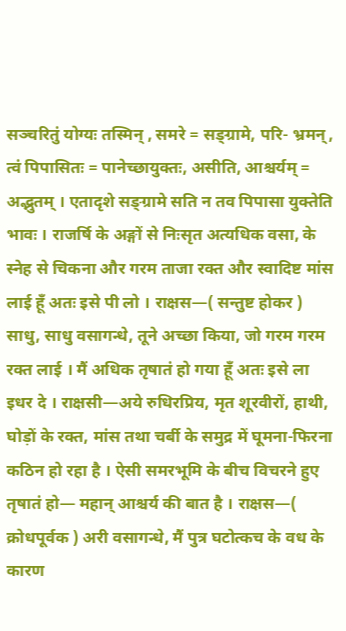सञ्चरितुं योग्यः तस्मिन् , समरे = सङ्ग्रामे, परि- भ्रमन्, त्वं पिपासितः = पानेच्छायुक्तः, असीति, आश्चर्यम् = अद्भुतम् । एतादृशे सङ्ग्रामे सति न तव पिपासा युक्तेति भावः । राजर्षि के अङ्गों से निःसृत अत्यधिक वसा, के स्नेह से चिकना और गरम ताजा रक्त और स्वादिष्ट मांस लाई हूँ अतः इसे पी लो । राक्षस—( सन्तुष्ट होकर ) साधु, साधु वसागन्धे, तूने अच्छा किया, जो गरम गरम रक्त लाई । मैं अधिक तृषातं हो गया हूँ अतः इसे ला इधर दे । राक्षसी—अये रुधिरप्रिय, मृत शूरवीरों, हाथी, घोड़ों के रक्त, मांस तथा चर्बी के समुद्र में घूमना-फिरना कठिन हो रहा है । ऐसी समरभूमि के बीच विचरने हुए तृषातं हो— महान् आश्चर्य की बात है । राक्षस—( क्रोधपूर्वक ) अरी वसागन्धे, मैं पुत्र घटोत्कच के वध के कारण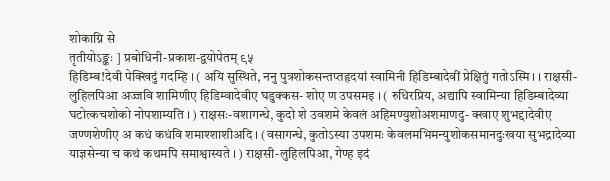शोकाग्नि से
तृतीयोऽङ्कः ] प्रबोधिनी-प्रकाश-द्वयोपेतम् ९५
हिडिम्ब!देवी पेक्खिदुं गदम्हि । ( अयि सुस्थिते, ननु पुत्रशोकसन्तप्तहृदयां स्वामिनी हिडिम्बादेवीं प्रेक्षितुं गतोऽस्मि । । राक्षसी-लुहिलपिआ अज्जवि शामिणीए हिडिम्वादेवीए घडुक्कस- शोए ण उपसमइ । ( रुधिरप्रिय, अद्यापि स्वामिन्या हिडिम्बादेव्या घटोत्कचशोको नोपशाम्यति । ) राक्षसः-वशागन्धे, कुदो शे उवशमे केवलं अहिमण्युशोअशमाणदु- क्खाए शुभद्दादेवीए जण्णशेणीए अ कधं कधंवि शमाश्शाशीअदि । (वसागन्धे, कुतोऽस्या उपशमः केवलमभिमन्युशोकसमानदुःखया सुभद्रादेव्या याज्ञसेन्या च कथं कथमपि समाश्वास्यते । ) राक्षसी-लुहिलपिआ, गेण्ह इदं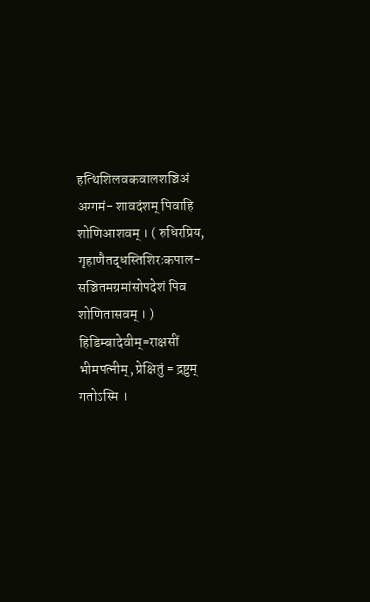हत्थिशिलवकवालशञ्चिअं अग्गमं- शावदंशम् पिवाहि शोणिआशवम् । ( रुधिरप्रिय, गृहाणैतद्धस्तिशिरःकपाल- सञ्चितमग्रमांसोपदेशं पिव शोणितासवम् । ) हिडिम्बादेवीम्=राक्षसीं भीमपत्नीम्, प्रेक्षितुं = द्रष्टुम् गतोऽस्मि ।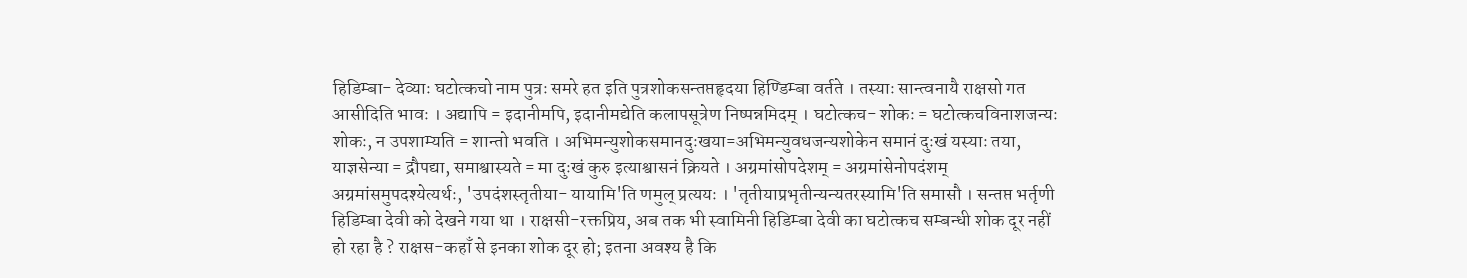हिडिम्बा- देव्याः घटोत्कचो नाम पुत्रः समरे हत इति पुत्रशोकसन्तप्तहृदया हिण्डिम्बा वर्तते । तस्याः सान्त्वनायै राक्षसो गत आसीदिति भावः । अद्यापि = इदानीमपि, इदानीमद्येति कलापसूत्रेण निष्पन्नमिदम् । घटोत्कच- शोकः = घटोत्कचविनाशजन्यः शोकः, न उपशाम्यति = शान्तो भवति । अभिमन्युशोकसमानदुःखया=अभिमन्युवधजन्यशोकेन समानं दुःखं यस्याः तया, याज्ञसेन्या = द्रौपद्या, समाश्वास्यते = मा दुःखं कुरु इत्याश्वासनं क्रियते । अग्रमांसोपदेशम् = अग्रमांसेनोपदंशम् अग्रमांसमुपदश्येत्यर्थः, 'उपदंशस्तृतीया- यायामि'ति णमुल् प्रत्ययः । 'तृतीयाप्रभृतीन्यन्यतरस्यामि'ति समासौ । सन्तप्त भर्तृणी हिडिम्बा देवी को देखने गया था । राक्षसी-रक्तप्रिय, अब तक भी स्वामिनी हिडिम्बा देवी का घटोत्कच सम्बन्धी शोक दूर नहीं हो रहा है ? राक्षस-कहाँ से इनका शोक दूर हो; इतना अवश्य है कि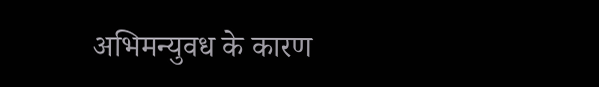अभिमन्युवध के कारण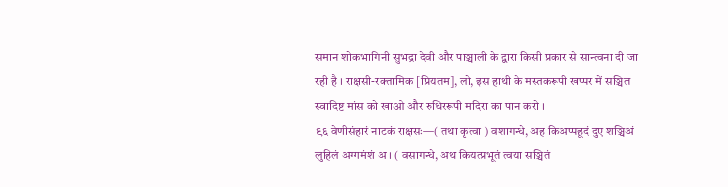समान शोकभागिनी सुभद्रा देवी और पाञ्चाली के द्वारा किसी प्रकार से सान्त्वना दी जा रही है । राक्षसी-रक्तामिक [प्रियतम], लो, इस हाथी के मस्तकरूपी खप्पर में सञ्चित स्वादिष्ट मांस को खाओ और रुधिररूपी मदिरा का पान करो ।
९६ वेणीसंहारं नाटकं राक्षसः—( तथा कृत्वा ) वशागन्धे, अह किअप्पहूदं दुए शञ्चिअं लुहिलं अग्गमंशं अ । ( वसागन्धे, अथ कियत्प्रभूतं त्वया सञ्चितं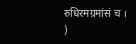रुधिरमग्रमांसं च । )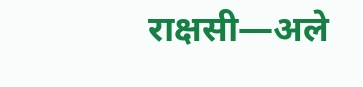राक्षसी—अले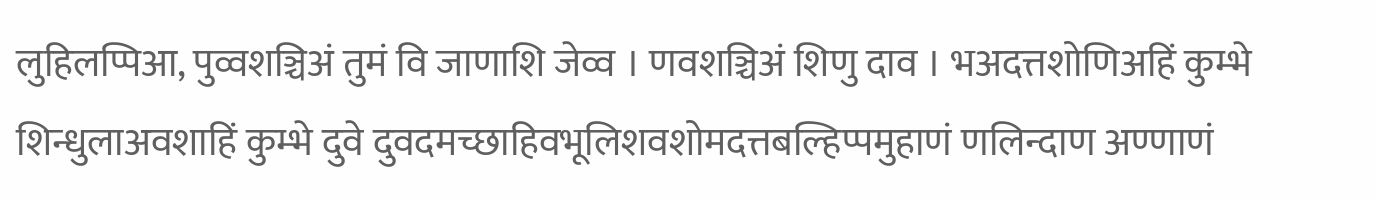लुहिलप्पिआ, पुव्वशञ्चिअं तुमं वि जाणाशि जेव्व । णवशञ्चिअं शिणु दाव । भअदत्तशोणिअहिं कुम्भे शिन्धुलाअवशाहिं कुम्भे दुवे दुवदमच्छाहिवभूलिशवशोमदत्तबल्हिप्पमुहाणं णलिन्दाण अण्णाणं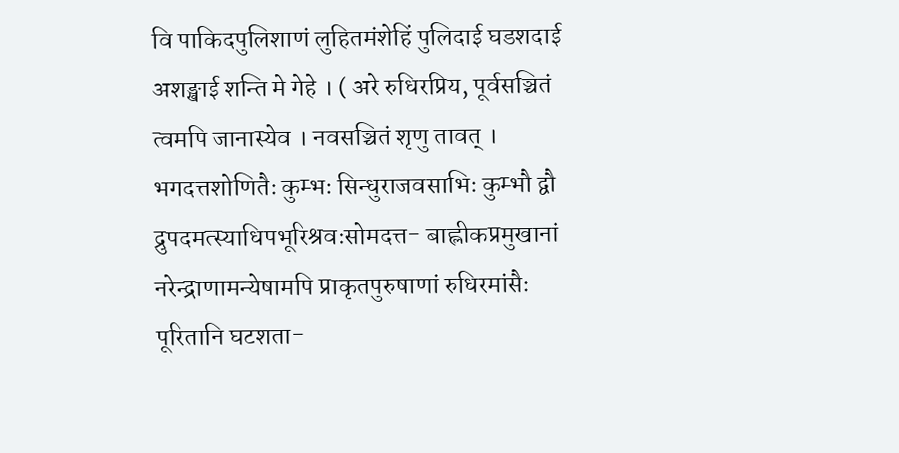वि पाकिदपुलिशाणं लुहितमंशेहिं पुलिदाई घडशदाई अशङ्खाई शन्ति मे गेहे । ( अरे रुधिरप्रिय, पूर्वसञ्चितं त्वमपि जानास्येव । नवसञ्चितं शृणु तावत् । भगदत्तशोणितैः कुम्भः सिन्धुराजवसाभिः कुम्भौ द्वौ द्रुपदमत्स्याधिपभूरिश्रवःसोमदत्त- बाह्लीकप्रमुखानां नरेन्द्राणामन्येषामपि प्राकृतपुरुषाणां रुधिरमांसैः पूरितानि घटशता-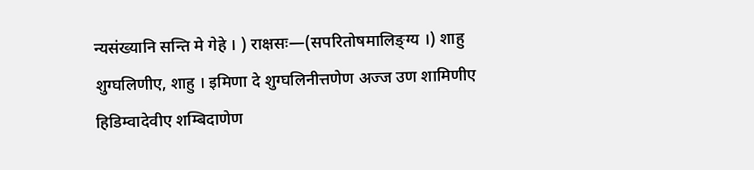न्यसंख्यानि सन्ति मे गेहे । ) राक्षसः—(सपरितोषमालिङ्ग्य ।) शाहु शुग्घलिणीए, शाहु । इमिणा दे शुग्घलिनीत्तणेण अज्ज उण शामिणीए हिडिम्वादेवीए शम्बिदाणेण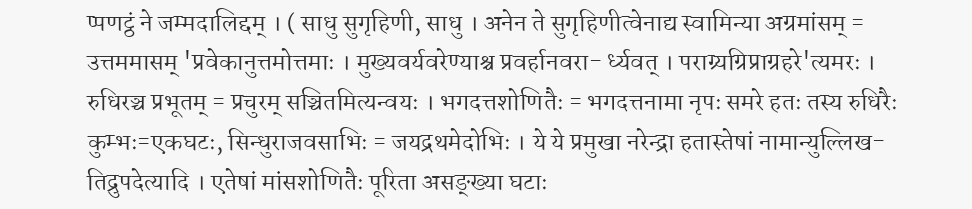प्पणट्ठं ने जम्मदालिद्दम् । ( साधु सुगृहिणी, साधु । अनेन ते सुगृहिणीत्वेनाद्य स्वामिन्या अग्रमांसम् = उत्तममासम् 'प्रवेकानुत्तमोत्तमाः । मुख्यवर्यवरेण्याश्च प्रवर्हानवरा- र्ध्यवत् । पराग्र्यग्रिप्राग्रहरे'त्यमरः । रुधिरञ्च प्रभूतम् = प्रचुरम् सञ्चितमित्यन्वयः । भगदत्तशोणितैः = भगदत्तनामा नृपः समरे हतः तस्य रुधिरैः कुम्भः=एकघटः, सिन्धुराजवसाभिः = जयद्रथमेदोभिः । ये ये प्रमुखा नरेन्द्रा हतास्तेषां नामान्युल्लिख- तिद्रुपदेत्यादि । एतेषां मांसशोणितैः पूरिता असङ्ख्या घटाः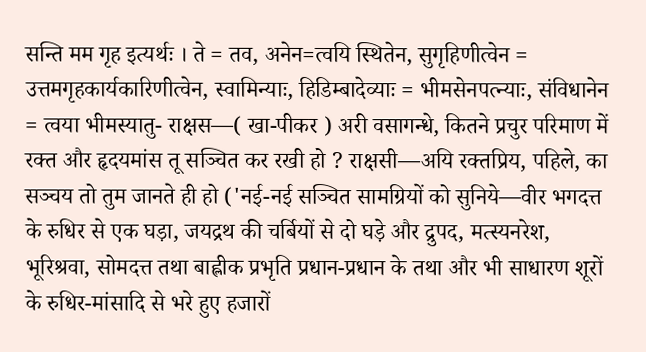सन्ति मम गृह इत्यर्थः । ते = तव, अनेन=त्वयि स्थितेन, सुगृहिणीत्वेन = उत्तमगृहकार्यकारिणीत्वेन, स्वामिन्याः, हिडिम्बादेव्याः = भीमसेनपत्न्याः, संविधानेन = त्वया भीमस्यातु- राक्षस—( खा-पीकर ) अरी वसागन्धे, कितने प्रचुर परिमाण में रक्त और हृदयमांस तू सञ्चित कर रखी हो ? राक्षसी—अयि रक्तप्रिय, पहिले, का सञ्चय तो तुम जानते ही हो ('नई-नई सञ्चित सामग्रियों को सुनिये—वीर भगदत्त के रुधिर से एक घड़ा, जयद्रथ की चर्बियों से दो घड़े और द्रुपद, मत्स्यनरेश, भूरिश्रवा, सोमदत्त तथा बाह्लीक प्रभृति प्रधान-प्रधान के तथा और भी साधारण शूरों के रुधिर-मांसादि से भरे हुए हजारों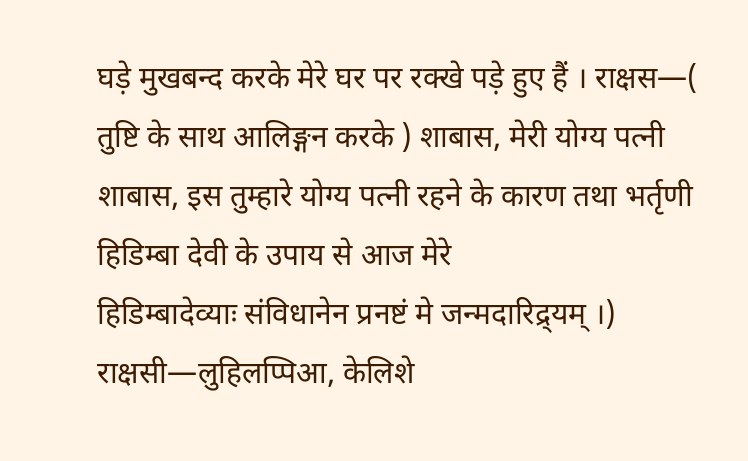घड़े मुखबन्द करके मेरे घर पर रक्खे पड़े हुए हैं । राक्षस—( तुष्टि के साथ आलिङ्गन करके ) शाबास, मेरी योग्य पत्नी शाबास, इस तुम्हारे योग्य पत्नी रहने के कारण तथा भर्तृणी हिडिम्बा देवी के उपाय से आज मेरे
हिडिम्बादेव्याः संविधानेन प्रनष्टं मे जन्मदारिद्र्यम् ।) राक्षसी—लुहिलप्पिआ, केलिशे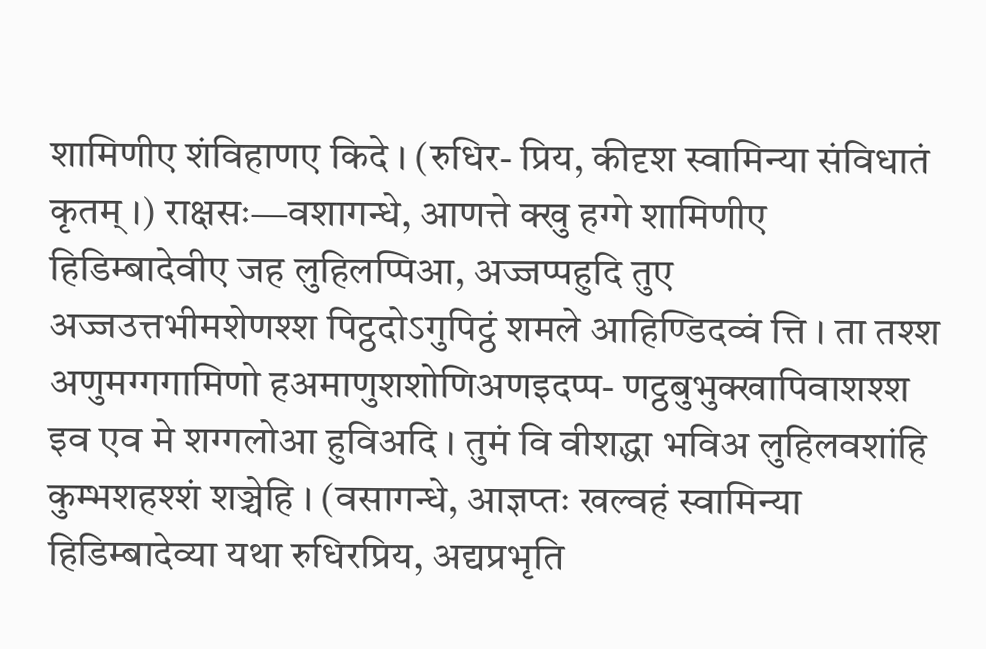शामिणीए शंविहाणए किदे । (रुधिर- प्रिय, कीदृश स्वामिन्या संविधातं कृतम् ।) राक्षसः—वशागन्धे, आणत्ते क्खु हग्गे शामिणीए हिडिम्बादेवीए जह लुहिलप्पिआ, अज्जप्पहुदि तुए अज्जउत्तभीमशेणश्श पिट्ठदोऽगुपिट्ठं शमले आहिण्डिदव्वं त्ति । ता तश्श अणुमग्गगामिणो हअमाणुशशोणिअणइदप्प- णट्ठबुभुक्खापिवाशश्श इव एव मे शग्गलोआ हुविअदि । तुमं वि वीशद्धा भविअ लुहिलवशांहि कुम्भशहश्शं शञ्चेहि । (वसागन्धे, आज्ञप्तः खल्वहं स्वामिन्या हिडिम्बादेव्या यथा रुधिरप्रिय, अद्यप्रभृति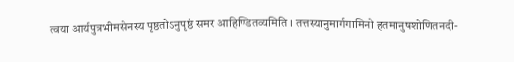त्वया आर्यपुत्रभीमसेनस्य पृष्ठतोऽनुपृष्ठं समर आहिण्डितव्यमिति । तत्तस्यानुमार्गगामिनो हतमानुषशोणितनदी-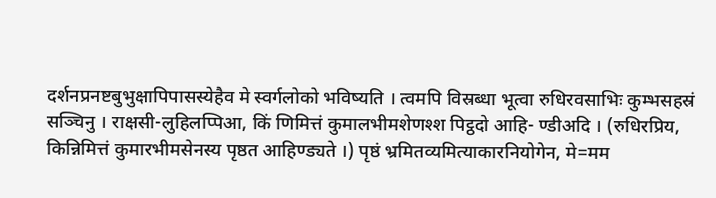दर्शनप्रनष्टबुभुक्षापिपासस्येहैव मे स्वर्गलोको भविष्यति । त्वमपि विस्रब्धा भूत्वा रुधिरवसाभिः कुम्भसहस्रं सञ्चिनु । राक्षसी-लुहिलप्पिआ, किं णिमित्तं कुमालभीमशेणश्श पिट्ठदो आहि- ण्डीअदि । (रुधिरप्रिय, किन्निमित्तं कुमारभीमसेनस्य पृष्ठत आहिण्ड्यते ।) पृष्ठं भ्रमितव्यमित्याकारनियोगेन, मे=मम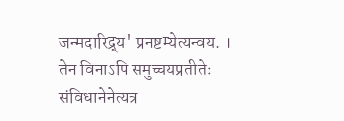जन्मदारिद्र्य' प्रनष्टम्येत्यन्वय. । तेन विनाऽपि समुच्चयप्रतीतेः संविधानेनेत्यत्र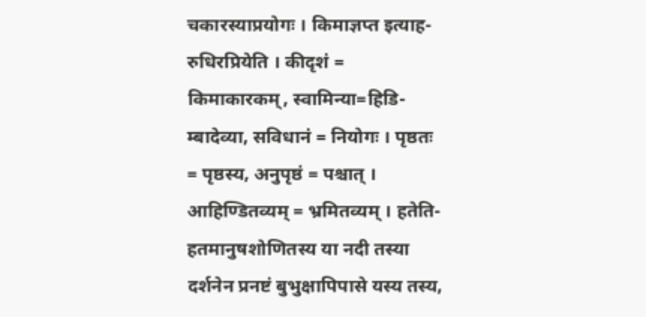चकारस्याप्रयोगः । किमाज्ञप्त इत्याह-रुधिरप्रियेति । कीदृशं = किमाकारकम्, स्वामिन्या=हिडि- म्बादेव्या, सविधानं = नियोगः । पृष्ठतः = पृष्ठस्य, अनुपृष्ठं = पश्चात् । आहिण्डितव्यम् = भ्रमितव्यम् । हतेति- हतमानुषशोणितस्य या नदी तस्या दर्शनेन प्रनष्टं बुभुक्षापिपासे यस्य तस्य,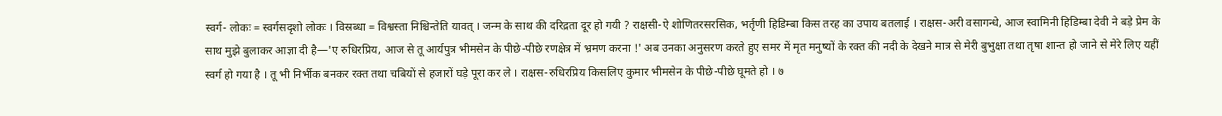स्वर्ग- लोकः = स्वर्गसदृशो लोकः । विस्रब्धा = विश्वस्ता निश्चिन्तेति यावत् । जन्म के साथ की दरिद्रता दूर हो गयी ? राक्षसी-ऐ शोणितरसरसिक, भर्तृणी हिडिम्बा किस तरह का उपाय बतलाई । राक्षस-अरी वसागन्धे, आज स्वामिनी हिडिम्बा देवी ने बड़े प्रेम के साथ मुझे बुलाकर आज्ञा दी है—'ए रुधिरप्रिय, आज से तू आर्यपुत्र भीमसेन के पीछे-पीछे रणक्षेत्र में भ्रमण करना !' अब उनका अनुसरण करते हुए समर में मृत मनुष्यों के रक्त की नदी के देखने मात्र से मेरी बुभुक्षा तथा तृषा शान्त हो जाने से मेरे लिए यहीं स्वर्ग हो गया है । तू भी निर्भीक बनकर रक्त तथा चबियों से हजारों घड़े पूरा कर ले । राक्षस-रुधिरप्रिय किसलिए कुमार भीमसेन के पीछे-पीछे घूमते हो । ७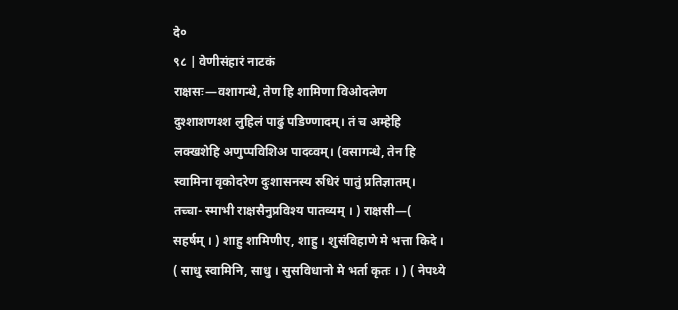दे०
९८ | वेणीसंहारं नाटकं
राक्षसः—वशागन्धे, तेण हि शामिणा विओदलेण दुश्शाशणश्श लुहिलं पाढुं पडिण्णादम्। तं च अम्हेहि लक्खशेहि अणुप्पविशिअ पादव्वम्। (वसागन्धे, तेन हि स्वामिना वृकोदरेण दुःशासनस्य रुधिरं पातुं प्रतिज्ञातम्। तच्चा- स्माभी राक्षसैनुप्रविश्य पातव्यम् । ) राक्षसी—( सहर्षम् । ) शाहु शामिणीए, शाहु । शुसंविहाणे मे भत्ता किदे । ( साधु स्वामिनि, साधु । सुसविधानो मे भर्ता कृतः । ) ( नेपथ्ये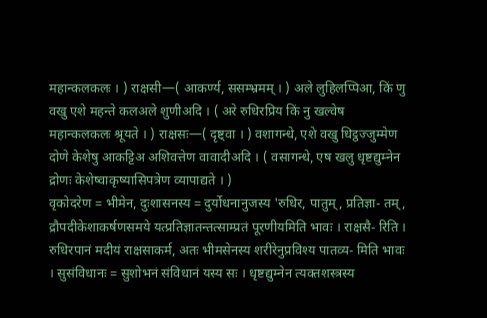महान्कलकलः । ) राक्षसी—( आकर्ण्य, ससम्भ्रमम् । ) अले लुहिलप्पिआ, किं णु वखु एशे महन्ते कलअले शुणीअदि । ( अरे रुधिरप्रिय किं नु खल्वेष महान्कलकलः श्रूयते । ) राक्षसः—( दृष्ट्वा । ) वशागन्धे, एशे वखु धिट्ठज्जुम्मेण दोणे केशेषु आकट्टिअ अशिवत्तेण वावादीअदि । ( वसागन्धे, एष खलु धृष्टद्युम्नेन द्रोणः केशेष्वाकृष्यासिपत्रेण व्यापाद्यते । )
वृकोदरेण = भीमेन, दुःशासनस्य = दुर्योधनानुजस्य 'रुधिर, पातुम्, प्रतिज्ञा- तम्, द्रौपदीकेशाकर्षणसमये यत्प्रतिज्ञातन्तत्साम्प्रतं पूरणीयमिति भावः । राक्षसै- रिति । रुधिरपानं मदीयं राक्षसाकर्म, अतः भीमसेनस्य शरीरेनुप्रविश्य पातव्य- मिति भावः । सुसंविधानः = सुशोभनं संविधानं यस्य सः । धृष्टद्युम्नेन त्यक्तशस्त्रस्य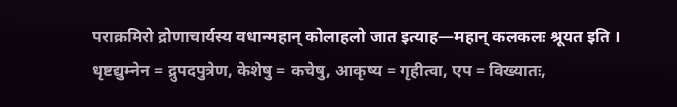पराक्रमिरो द्रोणाचार्यस्य वधान्महान् कोलाहलो जात इत्याह—महान् कलकलः श्रूयत इति । धृष्टद्युम्नेन = द्रुपदपुत्रेण, केशेषु = कचेषु, आकृष्य = गृहीत्वा, एप = विख्यातः,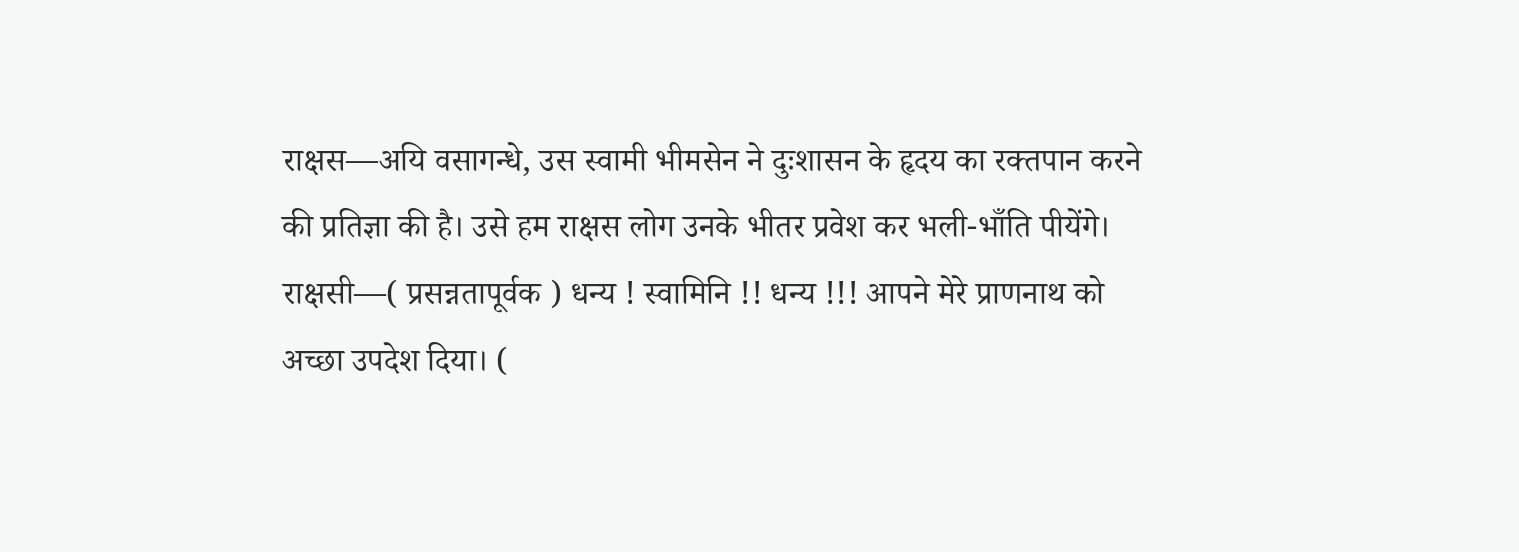राक्षस—अयि वसागन्धे, उस स्वामी भीमसेन ने दुःशासन के हृदय का रक्तपान करने की प्रतिज्ञा की है। उसे हम राक्षस लोग उनके भीतर प्रवेश कर भली-भाँति पीयेंगे। राक्षसी—( प्रसन्नतापूर्वक ) धन्य ! स्वामिनि !! धन्य !!! आपने मेरे प्राणनाथ को अच्छा उपदेश दिया। (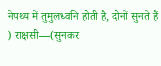नेपथ्य में तुमुलध्वनि होती है, दोनों सुनते हैं ) राक्षसी—(सुनकर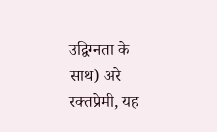उद्विग्नता के साथ) अरे रक्तप्रेमी, यह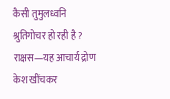कैसी तुमुलध्वनि श्रुतिगोचर हो रही है ? राक्षस—यह आचार्य द्रोण केश खींचकर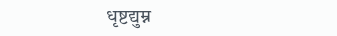धृष्टद्युम्न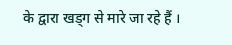के द्वारा खड्ग से मारे जा रहे हैं ।